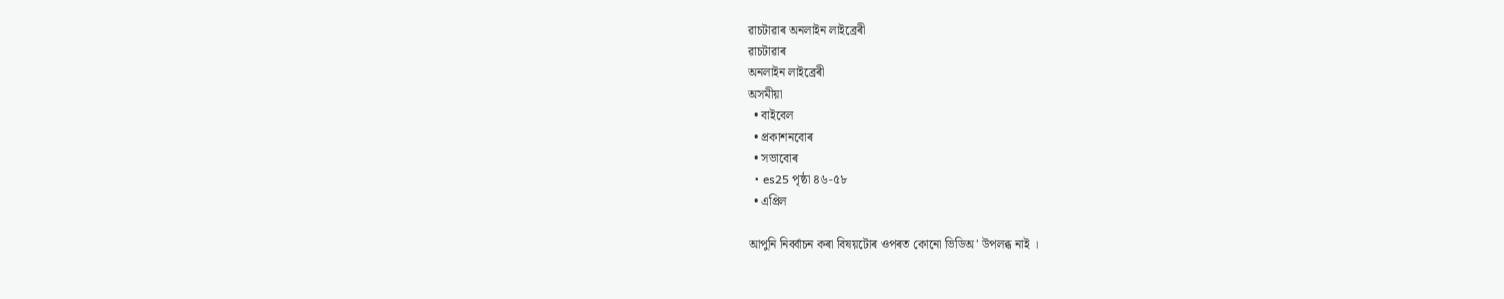ৱাচটাৱাৰ অনলাইন লাইব্রেৰী
ৱাচটাৱাৰ
অনলাইন লাইব্রেৰী
অসমীয়া
  • বাইবেল
  • প্ৰকাশনবোৰ
  • সভাবোৰ
  • es25 পৃষ্ঠা ৪৬-৫৮
  • এপ্ৰিল

আপুনি নিৰ্ব্বাচন কৰা বিষয়টোৰ ওপৰত কোনো ভিডিঅ' উপলব্ধ নাই ।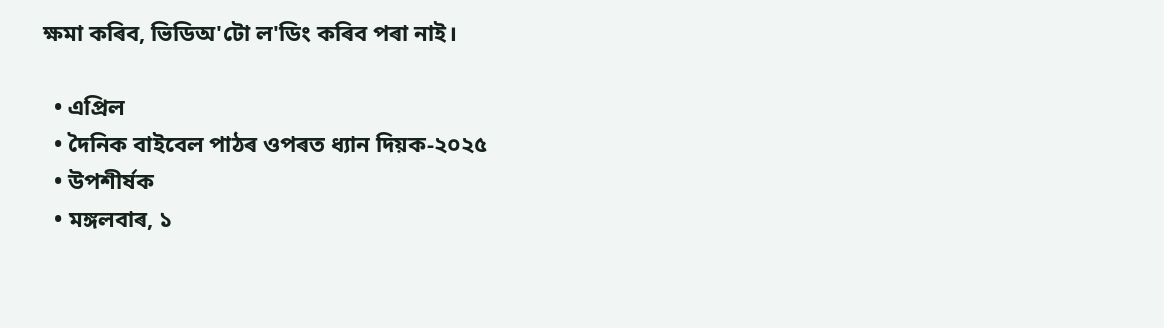ক্ষমা কৰিব, ভিডিঅ'টো ল'ডিং কৰিব পৰা নাই।

  • এপ্ৰিল
  • দৈনিক বাইবেল পাঠৰ ওপৰত ধ্যান দিয়ক-২০২৫
  • উপশীৰ্ষক
  • মঙ্গলবাৰ, ১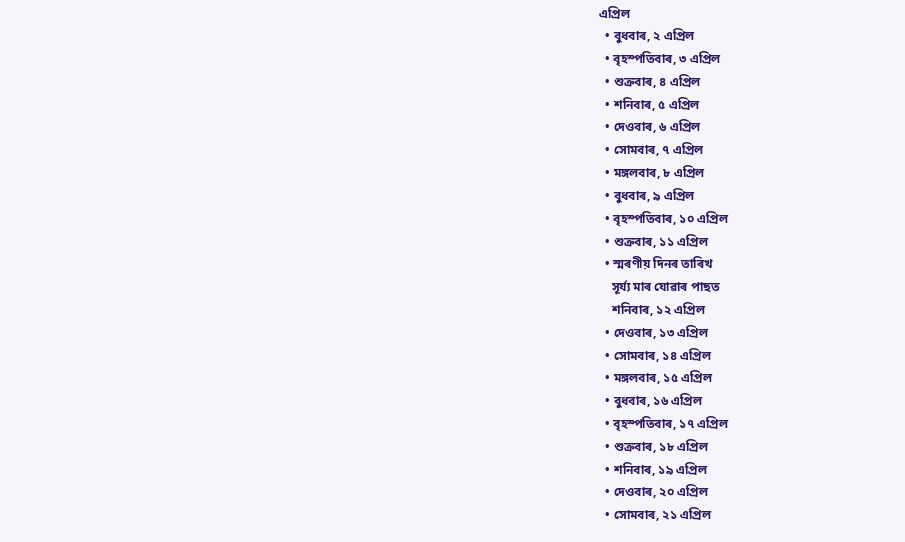এপ্ৰিল
  • বুধবাৰ, ২ এপ্ৰিল
  • বৃহস্পতিবাৰ, ৩ এপ্ৰিল
  • শুক্ৰবাৰ, ৪ এপ্ৰিল
  • শনিবাৰ, ৫ এপ্ৰিল
  • দেওবাৰ, ৬ এপ্ৰিল
  • সোমবাৰ, ৭ এপ্ৰিল
  • মঙ্গলবাৰ, ৮ এপ্ৰিল
  • বুধবাৰ, ৯ এপ্ৰিল
  • বৃহস্পতিবাৰ, ১০ এপ্ৰিল
  • শুক্ৰবাৰ, ১১ এপ্ৰিল
  • স্মৰণীয় দিনৰ তাৰিখ
    সূৰ্য্য মাৰ যোৱাৰ পাছত
    শনিবাৰ, ১২ এপ্ৰিল
  • দেওবাৰ, ১৩ এপ্ৰিল
  • সোমবাৰ, ১৪ এপ্ৰিল
  • মঙ্গলবাৰ, ১৫ এপ্ৰিল
  • বুধবাৰ, ১৬ এপ্ৰিল
  • বৃহস্পতিবাৰ, ১৭ এপ্ৰিল
  • শুক্ৰবাৰ, ১৮ এপ্ৰিল
  • শনিবাৰ, ১৯ এপ্ৰিল
  • দেওবাৰ, ২০ এপ্ৰিল
  • সোমবাৰ, ২১ এপ্ৰিল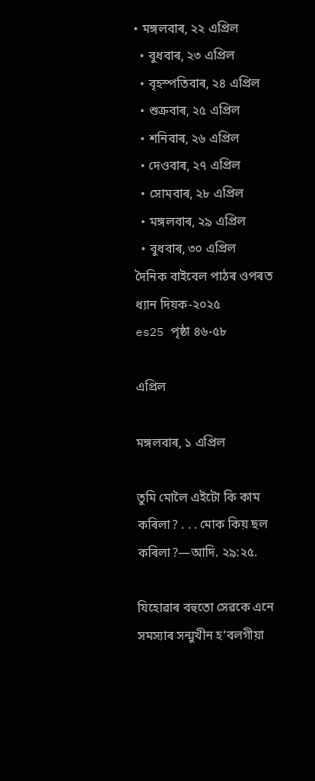• মঙ্গলবাৰ, ২২ এপ্ৰিল
  • বুধবাৰ, ২৩ এপ্ৰিল
  • বৃহস্পতিবাৰ, ২৪ এপ্ৰিল
  • শুক্ৰবাৰ, ২৫ এপ্ৰিল
  • শনিবাৰ, ২৬ এপ্ৰিল
  • দেওবাৰ, ২৭ এপ্ৰিল
  • সোমবাৰ, ২৮ এপ্ৰিল
  • মঙ্গলবাৰ, ২৯ এপ্ৰিল
  • বুধবাৰ, ৩০ এপ্ৰিল
দৈনিক বাইবেল পাঠৰ ওপৰত ধ্যান দিয়ক-২০২৫
es25 পৃষ্ঠা ৪৬-৫৮

এপ্ৰিল

মঙ্গলবাৰ, ১ এপ্ৰিল

তুমি মোলৈ এইটো কি কাম কৰিলা? . . . মোক কিয় ছল কৰিলা?—আদি. ২৯:২৫.

যিহোৱাৰ বহুতো সেৱকে এনে সমস্যাৰ সন্মুখীন হʼবলগীয়া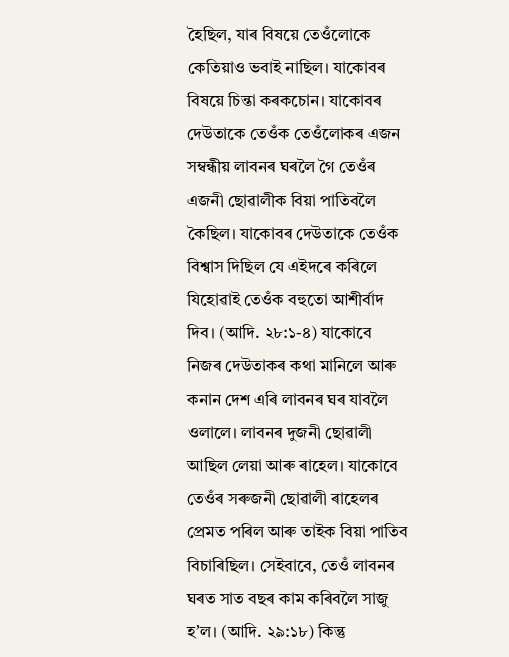হৈছিল, যাৰ বিষয়ে তেওঁলোকে কেতিয়াও ভবাই নাছিল। যাকোবৰ বিষয়ে চিন্তা কৰকচোন। যাকোবৰ দেউতাকে তেওঁক তেওঁলোকৰ এজন সম্বন্ধীয় লাবনৰ ঘৰলৈ গৈ তেওঁৰ এজনী ছোৱালীক বিয়া পাতিবলৈ কৈছিল। যাকোবৰ দেউতাকে তেওঁক বিশ্বাস দিছিল যে এইদৰে কৰিলে যিহোৱাই তেওঁক বহুতো আশীৰ্বাদ দিব। (আদি. ২৮:১-৪) যাকোবে নিজৰ দেউতাকৰ কথা মানিলে আৰু কনান দেশ এৰি লাবনৰ ঘৰ যাবলৈ ওলালে। লাবনৰ দুজনী ছোৱালী আছিল লেয়া আৰু ৰাহেল। যাকোবে তেওঁৰ সৰুজনী ছোৱালী ৰাহেলৰ প্ৰেমত পৰিল আৰু তাইক বিয়া পাতিব বিচাৰিছিল। সেইবাবে, তেওঁ লাবনৰ ঘৰত সাত বছৰ কাম কৰিবলৈ সাজু হʼল। (আদি. ২৯:১৮) কিন্তু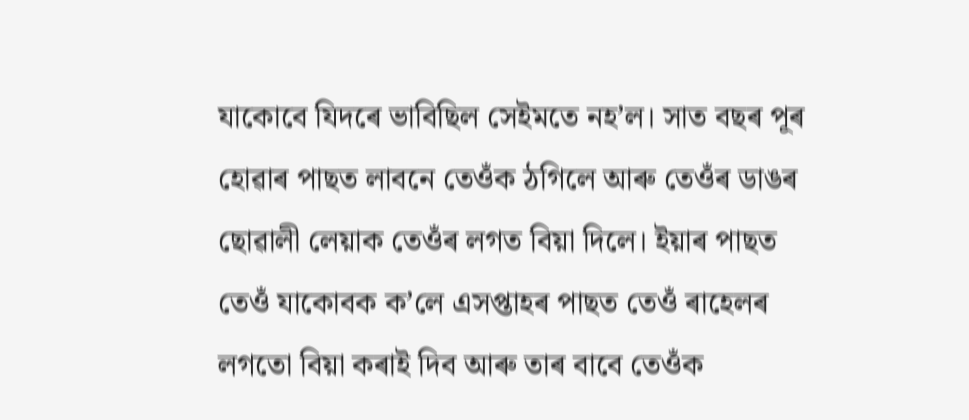যাকোবে যিদৰে ভাবিছিল সেইমতে নহʼল। সাত বছৰ পূৰ হোৱাৰ পাছত লাবনে তেওঁক ঠগিলে আৰু তেওঁৰ ডাঙৰ ছোৱালী লেয়াক তেওঁৰ লগত বিয়া দিলে। ইয়াৰ পাছত তেওঁ যাকোবক কʼলে এসপ্তাহৰ পাছত তেওঁ ৰাহেলৰ লগতো বিয়া কৰাই দিব আৰু তাৰ বাবে তেওঁক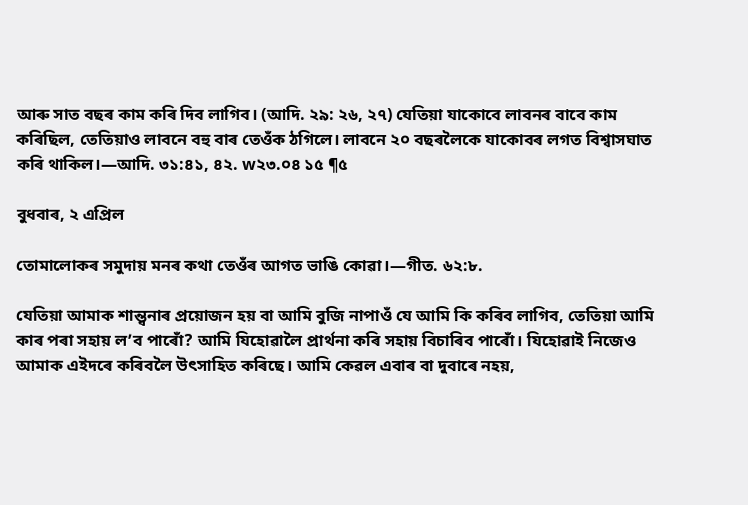আৰু সাত বছৰ কাম কৰি দিব লাগিব। (আদি. ২৯: ২৬, ২৭) যেতিয়া যাকোবে লাবনৰ বাবে কাম কৰিছিল, তেতিয়াও লাবনে বহু বাৰ তেওঁক ঠগিলে। লাবনে ২০ বছৰলৈকে যাকোবৰ লগত বিশ্বাসঘাত কৰি থাকিল।—আদি. ৩১:৪১, ৪২. w২৩.০৪ ১৫ ¶৫

বুধবাৰ, ২ এপ্ৰিল

তোমালোকৰ সমুদায় মনৰ কথা তেওঁৰ আগত ভাঙি কোৱা।—গীত. ৬২:৮.

যেতিয়া আমাক শান্ত্বনাৰ প্ৰয়োজন হয় বা আমি বুজি নাপাওঁ যে আমি কি কৰিব লাগিব, তেতিয়া আমি কাৰ পৰা সহায় লʼব পাৰোঁ? আমি যিহোৱালৈ প্ৰাৰ্থনা কৰি সহায় বিচাৰিব পাৰোঁ। যিহোৱাই নিজেও আমাক এইদৰে কৰিবলৈ উৎসাহিত কৰিছে। আমি কেৱল এবাৰ বা দুবাৰে নহয়,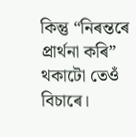কিন্তু “নিৰন্তৰে প্ৰাৰ্থনা কৰি” থকাটো তেওঁ বিচাৰে।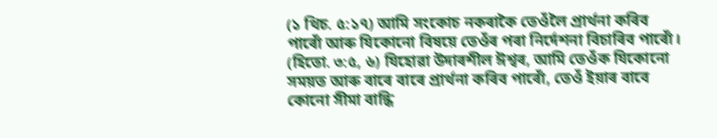(১ থিচ. ৫:১৭) আমি সংকোচ নকৰাকৈ তেওঁলৈ প্ৰাৰ্থনা কৰিব পাৰোঁ আৰু যিকোনো বিষয়ে তেওঁৰ পৰা নিৰ্দেশনা বিচাৰিব পাৰোঁ। (হিতো. ৩:৫, ৬) যিহোৱা উদাৰশীল ঈশ্বৰ, আমি তেওঁক যিকোনো সময়ত আৰু বাৰে বাৰে প্ৰাৰ্থনা কৰিব পাৰোঁ, তেওঁ ইয়াৰ বাবে কোনো সীমা বান্ধি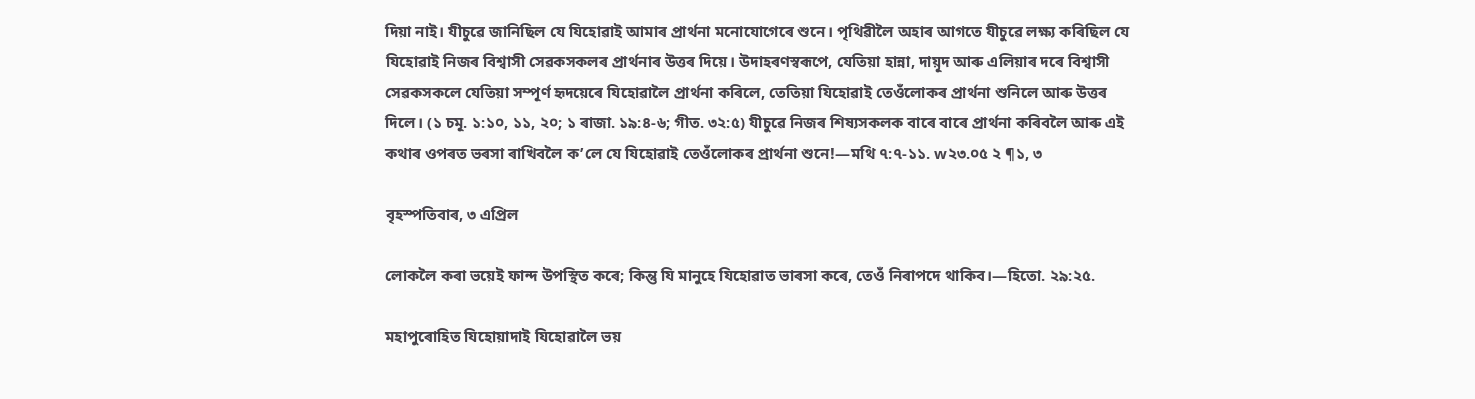দিয়া নাই। যীচুৱে জানিছিল যে যিহোৱাই আমাৰ প্ৰাৰ্থনা মনোযোগেৰে শুনে। পৃথিৱীলৈ অহাৰ আগতে যীচুৱে লক্ষ্য কৰিছিল যে যিহোৱাই নিজৰ বিশ্বাসী সেৱকসকলৰ প্ৰাৰ্থনাৰ উত্তৰ দিয়ে। উদাহৰণস্বৰূপে, যেতিয়া হান্না, দায়ূদ আৰু এলিয়াৰ দৰে বিশ্বাসী সেৱকসকলে যেতিয়া সম্পূৰ্ণ হৃদয়েৰে যিহোৱালৈ প্ৰাৰ্থনা কৰিলে, তেতিয়া যিহোৱাই তেওঁলোকৰ প্ৰাৰ্থনা শুনিলে আৰু উত্তৰ দিলে। (১ চমূ. ১:১০, ১১, ২০; ১ ৰাজা. ১৯:৪-৬; গীত. ৩২:৫) যীচুৱে নিজৰ শিষ্যসকলক বাৰে বাৰে প্ৰাৰ্থনা কৰিবলৈ আৰু এই কথাৰ ওপৰত ভৰসা ৰাখিবলৈ কʼলে যে যিহোৱাই তেওঁলোকৰ প্ৰাৰ্থনা শুনে!—মথি ৭:৭-১১. w২৩.০৫ ২ ¶১, ৩

বৃহস্পতিবাৰ, ৩ এপ্ৰিল

লোকলৈ কৰা ভয়েই ফান্দ উপস্থিত কৰে; কিন্তু যি মানুহে যিহোৱাত ভাৰসা কৰে, তেওঁ নিৰাপদে থাকিব।—হিতো. ২৯:২৫.

মহাপুৰোহিত যিহোয়াদাই যিহোৱালৈ ভয়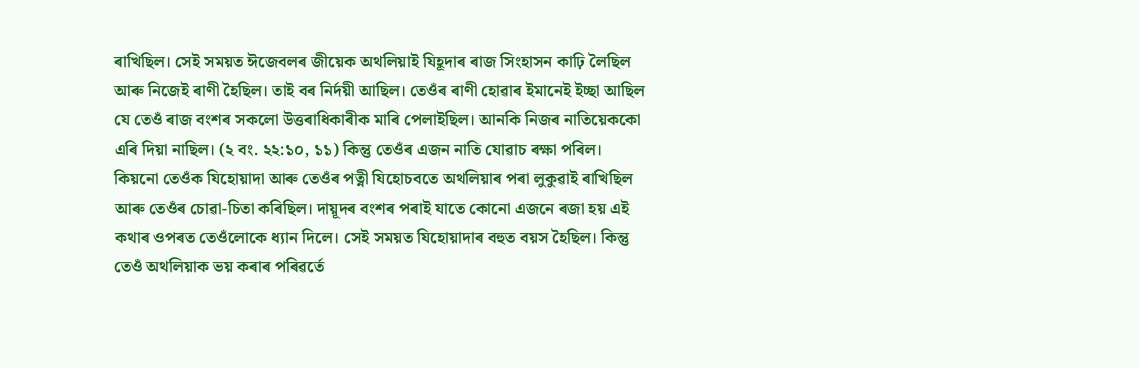ৰাখিছিল। সেই সময়ত ঈজেবলৰ জীয়েক অথলিয়াই যিহূদাৰ ৰাজ সিংহাসন কাঢ়ি লৈছিল আৰু নিজেই ৰাণী হৈছিল। তাই বৰ নিৰ্দয়ী আছিল। তেওঁৰ ৰাণী হোৱাৰ ইমানেই ইচ্ছা আছিল যে তেওঁ ৰাজ বংশৰ সকলো উত্তৰাধিকাৰীক মাৰি পেলাইছিল। আনকি নিজৰ নাতিয়েককো এৰি দিয়া নাছিল। (২ বং. ২২:১০, ১১) কিন্তু তেওঁৰ এজন নাতি যোৱাচ ৰক্ষা পৰিল। কিয়নো তেওঁক যিহোয়াদা আৰু তেওঁৰ পত্নী যিহোচবতে অথলিয়াৰ পৰা লুকুৱাই ৰাখিছিল আৰু তেওঁৰ চোৱা-চিতা কৰিছিল। দায়ূদৰ বংশৰ পৰাই যাতে কোনো এজনে ৰজা হয় এই কথাৰ ওপৰত তেওঁলোকে ধ্যান দিলে। সেই সময়ত যিহোয়াদাৰ বহুত বয়স হৈছিল। কিন্তু তেওঁ অথলিয়াক ভয় কৰাৰ পৰিৱৰ্তে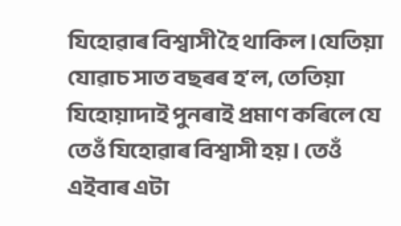যিহোৱাৰ বিশ্বাসী হৈ থাকিল।যেতিয়া যোৱাচ সাত বছৰৰ হʼল, তেতিয়া যিহোয়াদাই পুনৰাই প্ৰমাণ কৰিলে যে তেওঁ যিহোৱাৰ বিশ্বাসী হয়। তেওঁ এইবাৰ এটা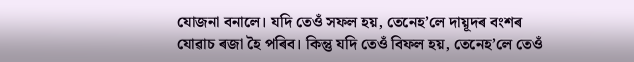যোজনা বনালে। যদি তেওঁ সফল হয়, তেনেহʼলে দায়ূদৰ বংশৰ যোৱাচ ৰজা হৈ পৰিব। কিন্তু যদি তেওঁ বিফল হয়, তেনেহʼলে তেওঁ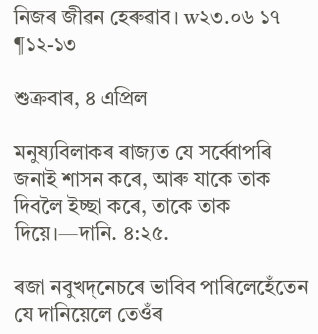নিজৰ জীৱন হেৰুৱাব। w২৩.০৬ ১৭ ¶১২-১৩

শুক্ৰবাৰ, ৪ এপ্ৰিল

মনুষ্যবিলাকৰ ৰাজ্যত যে সৰ্ব্বোপৰি জনাই শাসন কৰে, আৰু যাকে তাক দিবলৈ ইচ্ছা কৰে, তাকে তাক দিয়ে।—দানি. ৪:২৫.

ৰজা নবুখদ্‌নেচৰে ভাবিব পাৰিলেহেঁতেন যে দানিয়েলে তেওঁৰ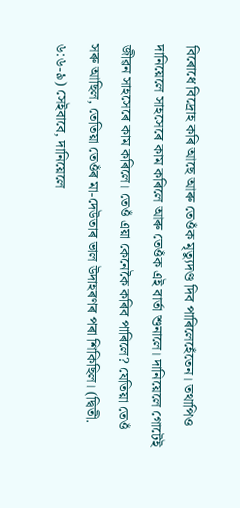বিৰোধে বিদ্ৰোহ কৰি আছে আৰু তেওঁক মৃত্যুদণ্ড দিব পাৰিলেহেঁতেন। তথাপিও দানিয়েলে সাহসেৰে কাম কৰিলে আৰু তেওঁক এই বাৰ্তা শুনালে। দানিয়েলে গোটেই জীৱন সাহসেৰে কাম কৰিলে। তেওঁ এয়া কেনেকৈ কৰিব পাৰিলে? যেতিয়া তেওঁ সৰু আছিল, তেতিয়া তেওঁৰ মা-দেউতাৰ ভাল উদাহৰণৰ পৰা শিকিছিল। (দ্বিতী. ৬:৬-৯) সেইবাবে, দানিয়েলে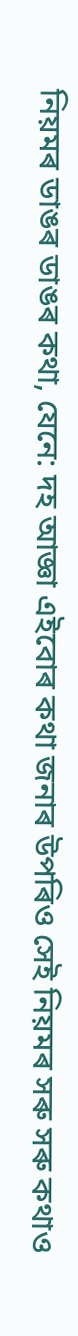নিয়মৰ ডাঙৰ ডাঙৰ কথা, যেনে: দহ আজ্ঞা এইবোৰ কথা জনাৰ উপৰিও সেই নিয়মৰ সৰু সৰু কথাও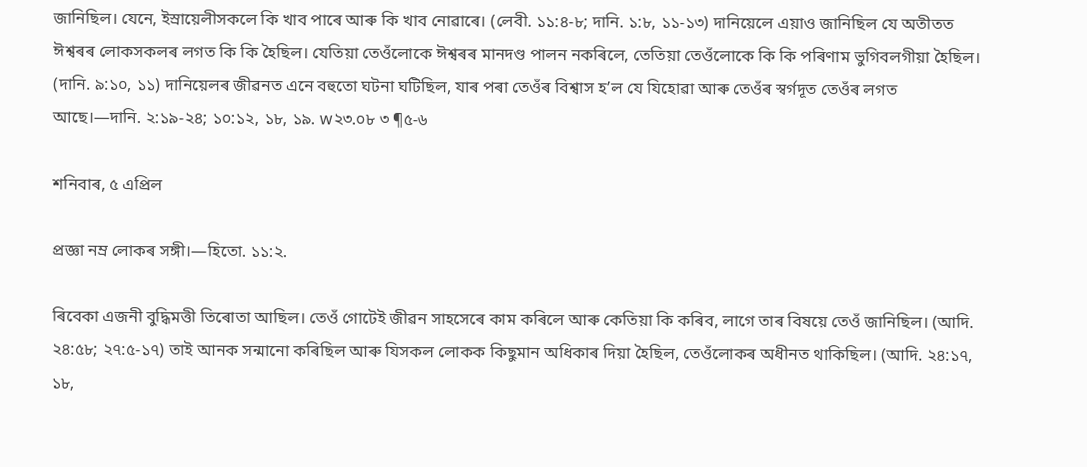জানিছিল। যেনে, ইস্ৰায়েলীসকলে কি খাব পাৰে আৰু কি খাব নোৱাৰে। (লেবী. ১১:৪-৮; দানি. ১:৮, ১১-১৩) দানিয়েলে এয়াও জানিছিল যে অতীতত ঈশ্বৰৰ লোকসকলৰ লগত কি কি হৈছিল। যেতিয়া তেওঁলোকে ঈশ্বৰৰ মানদণ্ড পালন নকৰিলে, তেতিয়া তেওঁলোকে কি কি পৰিণাম ভুগিবলগীয়া হৈছিল। (দানি. ৯:১০, ১১) দানিয়েলৰ জীৱনত এনে বহুতো ঘটনা ঘটিছিল, যাৰ পৰা তেওঁৰ বিশ্বাস হʼল যে যিহোৱা আৰু তেওঁৰ স্বৰ্গদূত তেওঁৰ লগত আছে।—দানি. ২:১৯-২৪; ১০:১২, ১৮, ১৯. w২৩.০৮ ৩ ¶৫-৬

শনিবাৰ, ৫ এপ্ৰিল

প্ৰজ্ঞা নম্ৰ লোকৰ সঙ্গী।—হিতো. ১১:২.

ৰিবেকা এজনী বুদ্ধিমত্তী তিৰোতা আছিল। তেওঁ গোটেই জীৱন সাহসেৰে কাম কৰিলে আৰু কেতিয়া কি কৰিব, লাগে তাৰ বিষয়ে তেওঁ জানিছিল। (আদি. ২৪:৫৮; ২৭:৫-১৭) তাই আনক সন্মানো কৰিছিল আৰু যিসকল লোকক কিছুমান অধিকাৰ দিয়া হৈছিল, তেওঁলোকৰ অধীনত থাকিছিল। (আদি. ২৪:১৭, ১৮,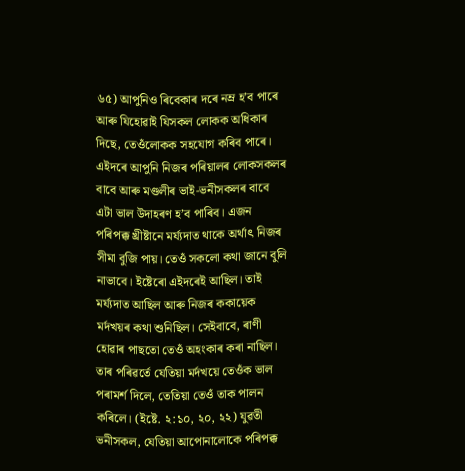৬৫) আপুনিও ৰিবেকাৰ দৰে নম্ৰ হʼব পাৰে আৰু যিহোৱাই যিসকল লোকক অধিকাৰ দিছে, তেওঁলোকক সহযোগ কৰিব পাৰে। এইদৰে আপুনি নিজৰ পৰিয়ালৰ লোকসকলৰ বাবে আৰু মণ্ডলীৰ ভাই-ভনীসকলৰ বাবে এটা ভাল উদাহৰণ হʼব পাৰিব। এজন পৰিপক্ক খ্ৰীষ্টানে মৰ্য্যদাত থাকে অৰ্থাৎ নিজৰ সীমা বুজি পায়। তেওঁ সকলো কথা জানে বুলি নাভাবে। ইষ্টেৰো এইদৰেই আছিল। তাই মৰ্য্যদাত আছিল আৰু নিজৰ ককায়েক মৰ্দখয়ৰ কথা শুনিছিল। সেইবাবে, ৰাণী হোৱাৰ পাছতো তেওঁ অহংকাৰ কৰা নাছিল। তাৰ পৰিৱৰ্তে যেতিয়া মৰ্দখয়ে তেওঁক ভাল পৰামৰ্শ দিলে, তেতিয়া তেওঁ তাক পালন কৰিলে। (ইষ্টে. ২:১০, ২০, ২২) যুৱতী ভনীসকল, যেতিয়া আপোনালোকে পৰিপক্ক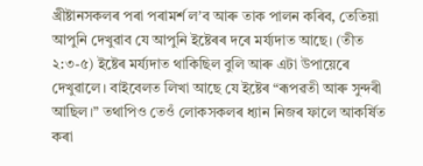খ্ৰীষ্টানসকলৰ পৰা পৰামৰ্শ লʼব আৰু তাক পালন কৰিব, তেতিয়া আপুনি দেখুৱাব যে আপুনি ইষ্টেৰৰ দৰে মৰ্য্যদাত আছে। (তীত ২:৩-৫) ইষ্টেৰ মৰ্য্যদাত থাকিছিল বুলি আৰু এটা উপায়েৰে দেখুৱালে। বাইবেলত লিখা আছে যে ইষ্টেৰ “ৰূপৱতী আৰু সুন্দৰী আছিল।” তথাপিও তেওঁ লোকসকলৰ ধ্যান নিজৰ ফালে আকৰ্ষিত কৰা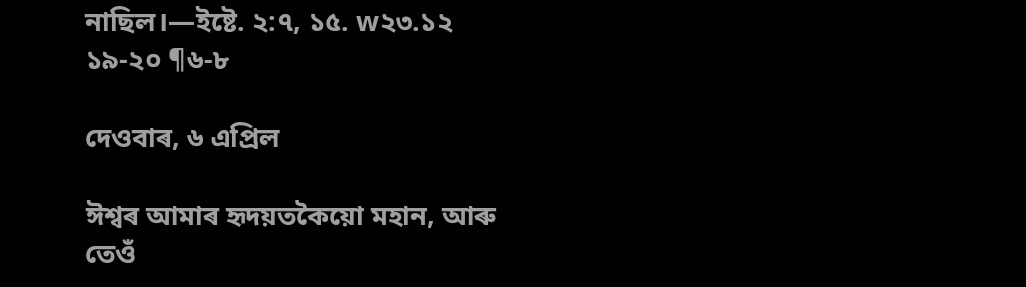নাছিল।—ইষ্টে. ২:৭, ১৫. w২৩.১২ ১৯-২০ ¶৬-৮

দেওবাৰ, ৬ এপ্ৰিল

ঈশ্বৰ আমাৰ হৃদয়তকৈয়ো মহান, আৰু তেওঁ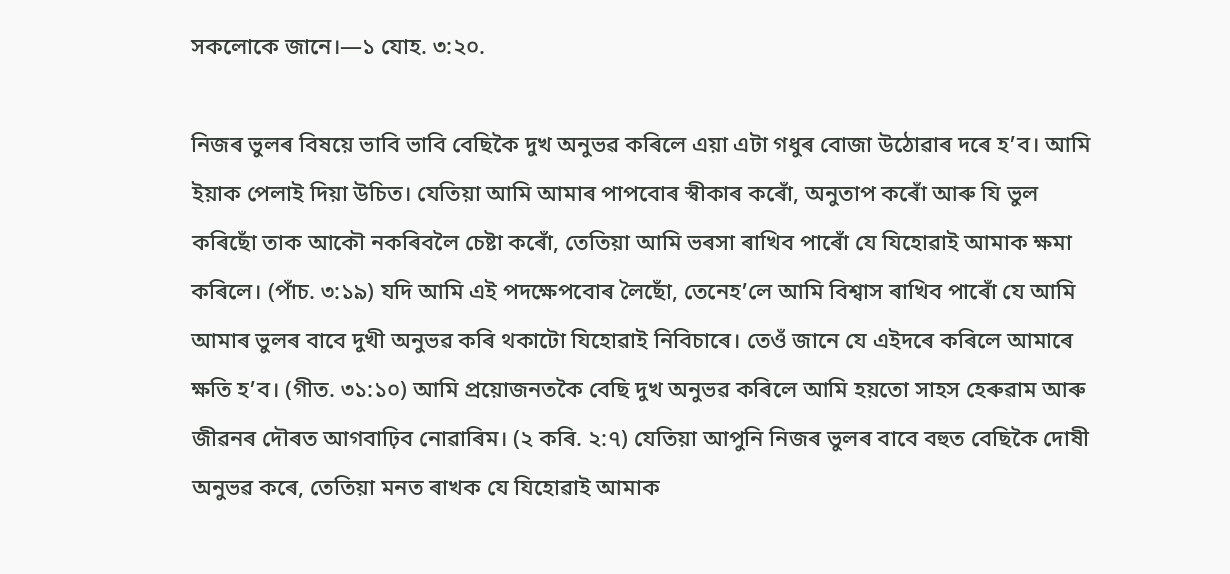সকলোকে জানে।—১ যোহ. ৩:২০.

নিজৰ ভুলৰ বিষয়ে ভাবি ভাবি বেছিকৈ দুখ অনুভৱ কৰিলে এয়া এটা গধুৰ বোজা উঠোৱাৰ দৰে হʼব। আমি ইয়াক পেলাই দিয়া উচিত। যেতিয়া আমি আমাৰ পাপবোৰ স্বীকাৰ কৰোঁ, অনুতাপ কৰোঁ আৰু যি ভুল কৰিছোঁ তাক আকৌ নকৰিবলৈ চেষ্টা কৰোঁ, তেতিয়া আমি ভৰসা ৰাখিব পাৰোঁ যে যিহোৱাই আমাক ক্ষমা কৰিলে। (পাঁচ. ৩:১৯) যদি আমি এই পদক্ষেপবোৰ লৈছোঁ, তেনেহʼলে আমি বিশ্বাস ৰাখিব পাৰোঁ যে আমি আমাৰ ভুলৰ বাবে দুখী অনুভৱ কৰি থকাটো যিহোৱাই নিবিচাৰে। তেওঁ জানে যে এইদৰে কৰিলে আমাৰে ক্ষতি হʼব। (গীত. ৩১:১০) আমি প্ৰয়োজনতকৈ বেছি দুখ অনুভৱ কৰিলে আমি হয়তো সাহস হেৰুৱাম আৰু জীৱনৰ দৌৰত আগবাঢ়িব নোৱাৰিম। (২ কৰি. ২:৭) যেতিয়া আপুনি নিজৰ ভুলৰ বাবে বহুত বেছিকৈ দোষী অনুভৱ কৰে, তেতিয়া মনত ৰাখক যে যিহোৱাই আমাক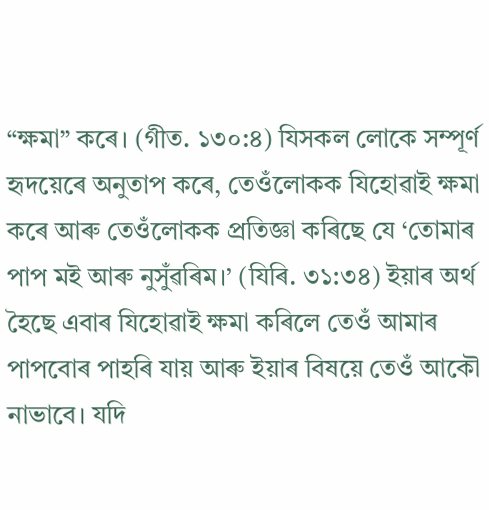“ক্ষমা” কৰে। (গীত. ১৩০:৪) যিসকল লোকে সম্পূৰ্ণ হৃদয়েৰে অনুতাপ কৰে, তেওঁলোকক যিহোৱাই ক্ষমা কৰে আৰু তেওঁলোকক প্ৰতিজ্ঞা কৰিছে যে ‘তোমাৰ পাপ মই আৰু নুসুঁৱৰিম।’ (যিৰি. ৩১:৩৪) ইয়াৰ অৰ্থ হৈছে এবাৰ যিহোৱাই ক্ষমা কৰিলে তেওঁ আমাৰ পাপবোৰ পাহৰি যায় আৰু ইয়াৰ বিষয়ে তেওঁ আকৌ নাভাবে। যদি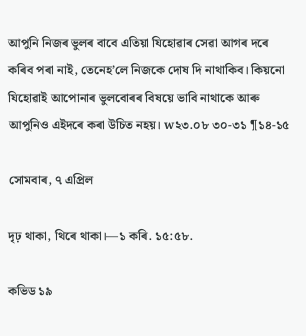আপুনি নিজৰ ভুলৰ বাবে এতিয়া যিহোৱাৰ সেৱা আগৰ দৰে কৰিব পৰা নাই, তেনেহʼলে নিজকে দোষ দি নাথাকিব। কিয়নো যিহোৱাই আপোনাৰ ভুলবোৰৰ বিষয়ে ভাবি নাথাকে আৰু আপুনিও এইদৰে কৰা উচিত নহয়। w২৩.০৮ ৩০-৩১ ¶১৪-১৫

সোমবাৰ, ৭ এপ্ৰিল

দৃঢ় থাকা, থিৰে থাকা।—১ কৰি. ১৫:৫৮.

কভিড ১৯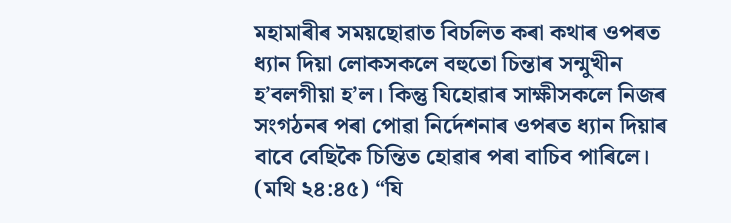মহামাৰীৰ সময়ছোৱাত বিচলিত কৰা কথাৰ ওপৰত ধ্যান দিয়া লোকসকলে বহুতো চিন্তাৰ সন্মুখীন হʼবলগীয়া হʼল। কিন্তু যিহোৱাৰ সাক্ষীসকলে নিজৰ সংগঠনৰ পৰা পোৱা নিৰ্দেশনাৰ ওপৰত ধ্যান দিয়াৰ বাবে বেছিকৈ চিন্তিত হোৱাৰ পৰা বাচিব পাৰিলে। (মথি ২৪:৪৫) “যি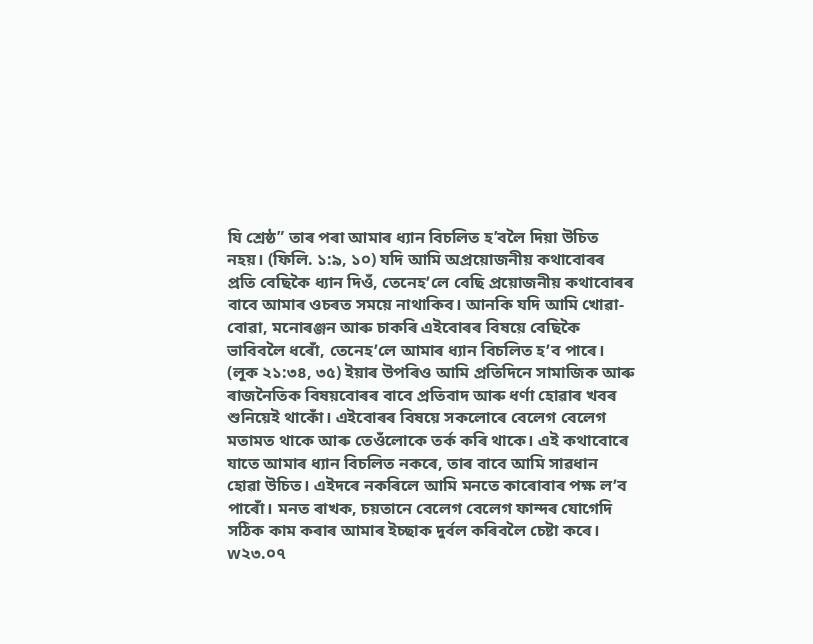যি শ্ৰেষ্ঠ” তাৰ পৰা আমাৰ ধ্যান বিচলিত হ’বলৈ দিয়া উচিত নহয়। (ফিলি. ১:৯, ১০) যদি আমি অপ্ৰয়োজনীয় কথাবোৰৰ প্ৰতি বেছিকৈ ধ্যান দিওঁ, তেনেহʼলে বেছি প্ৰয়োজনীয় কথাবোৰৰ বাবে আমাৰ ওচৰত সময়ে নাথাকিব। আনকি যদি আমি খোৱা-বোৱা, মনোৰঞ্জন আৰু চাকৰি এইবোৰৰ বিষয়ে বেছিকৈ ভাবিবলৈ ধৰোঁ, তেনেহʼলে আমাৰ ধ্যান বিচলিত হʼব পাৰে। (লূক ২১:৩৪, ৩৫) ইয়াৰ উপৰিও আমি প্ৰতিদিনে সামাজিক আৰু ৰাজনৈতিক বিষয়বোৰৰ বাবে প্ৰতিবাদ আৰু ধৰ্ণা হোৱাৰ খবৰ শুনিয়েই থাকোঁ। এইবোৰৰ বিষয়ে সকলোৰে বেলেগ বেলেগ মতামত থাকে আৰু তেওঁলোকে তৰ্ক কৰি থাকে। এই কথাবোৰে যাতে আমাৰ ধ্যান বিচলিত নকৰে, তাৰ বাবে আমি সাৱধান হোৱা উচিত। এইদৰে নকৰিলে আমি মনতে কাৰোবাৰ পক্ষ লʼব পাৰোঁ। মনত ৰাখক, চয়তানে বেলেগ বেলেগ ফান্দৰ যোগেদি সঠিক কাম কৰাৰ আমাৰ ইচ্ছাক দুৰ্বল কৰিবলৈ চেষ্টা কৰে। w২৩.০৭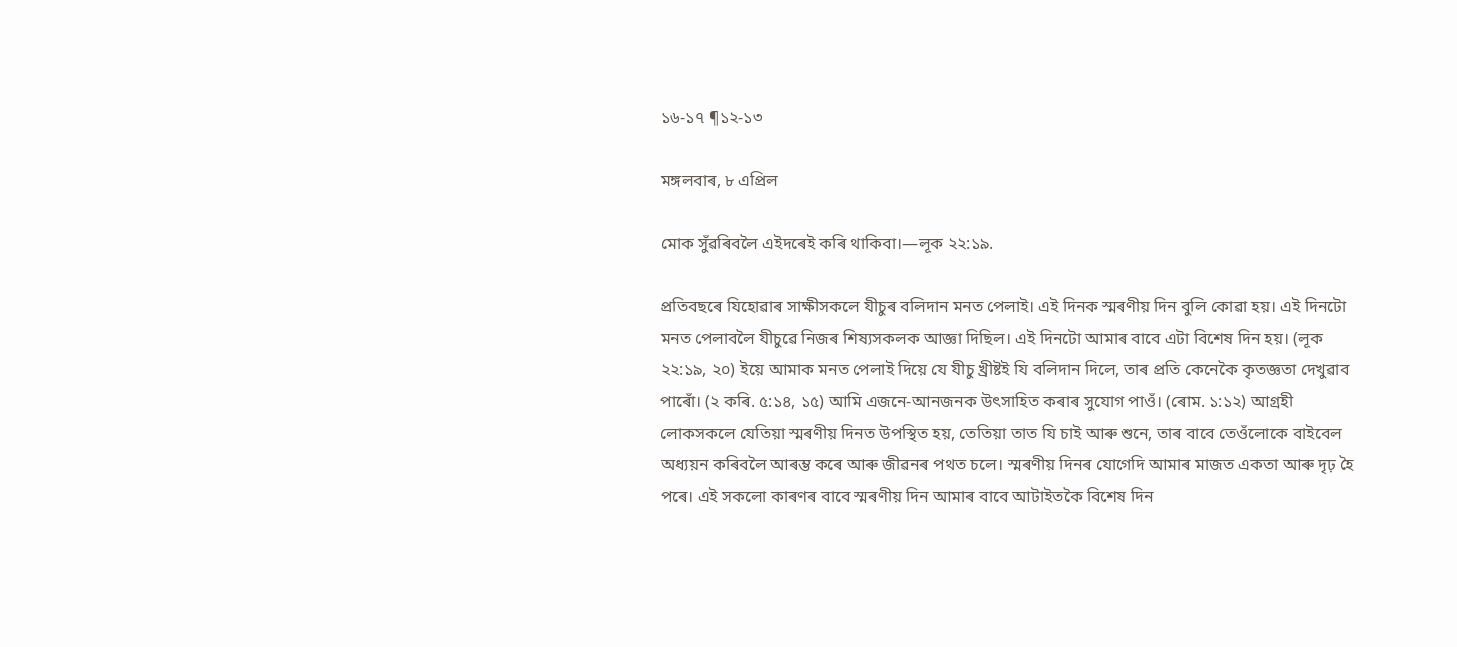১৬-১৭ ¶১২-১৩

মঙ্গলবাৰ, ৮ এপ্ৰিল

মোক সুঁৱৰিবলৈ এইদৰেই কৰি থাকিবা।—লূক ২২:১৯.

প্ৰতিবছৰে যিহোৱাৰ সাক্ষীসকলে যীচুৰ বলিদান মনত পেলাই। এই দিনক স্মৰণীয় দিন বুলি কোৱা হয়। এই দিনটো মনত পেলাবলৈ যীচুৱে নিজৰ শিষ্যসকলক আজ্ঞা দিছিল। এই দিনটো আমাৰ বাবে এটা বিশেষ দিন হয়। (লূক ২২:১৯, ২০) ইয়ে আমাক মনত পেলাই দিয়ে যে যীচু খ্ৰীষ্টই যি বলিদান দিলে, তাৰ প্ৰতি কেনেকৈ কৃতজ্ঞতা দেখুৱাব পাৰোঁ। (২ কৰি. ৫:১৪, ১৫) আমি এজনে-আনজনক উৎসাহিত কৰাৰ সুযোগ পাওঁ। (ৰোম. ১:১২) আগ্ৰহী লোকসকলে যেতিয়া স্মৰণীয় দিনত উপস্থিত হয়, তেতিয়া তাত যি চাই আৰু শুনে, তাৰ বাবে তেওঁলোকে বাইবেল অধ্যয়ন কৰিবলৈ আৰম্ভ কৰে আৰু জীৱনৰ পথত চলে। স্মৰণীয় দিনৰ যোগেদি আমাৰ মাজত একতা আৰু দৃঢ় হৈ পৰে। এই সকলো কাৰণৰ বাবে স্মৰণীয় দিন আমাৰ বাবে আটাইতকৈ বিশেষ দিন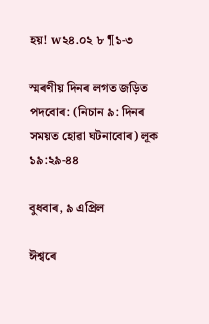হয়! w২৪.০২ ৮ ¶১-৩

স্মৰণীয় দিনৰ লগত জড়িত পদবোৰ: (নিচান ৯: দিনৰ সময়ত হোৱা ঘটনাবোৰ) লূক ১৯:২৯-৪৪

বুধবাৰ, ৯ এপ্ৰিল

ঈশ্বৰে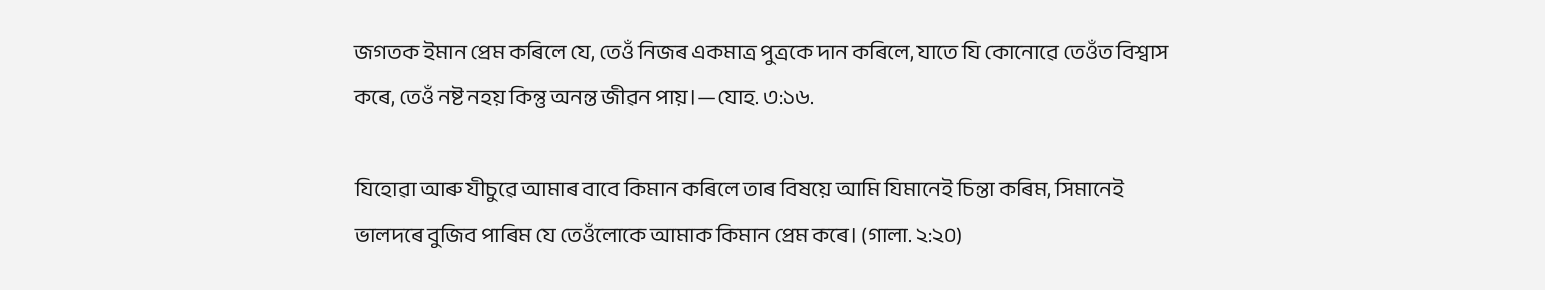জগতক ইমান প্ৰেম কৰিলে যে, তেওঁ নিজৰ একমাত্ৰ পুত্ৰকে দান কৰিলে, যাতে যি কোনোৱে তেওঁত বিশ্বাস কৰে, তেওঁ নষ্ট নহয় কিন্তু অনন্ত জীৱন পায়।—যোহ. ৩:১৬.

যিহোৱা আৰু যীচুৱে আমাৰ বাবে কিমান কৰিলে তাৰ বিষয়ে আমি যিমানেই চিন্তা কৰিম, সিমানেই ভালদৰে বুজিব পাৰিম যে তেওঁলোকে আমাক কিমান প্ৰেম কৰে। (গালা. ২:২০)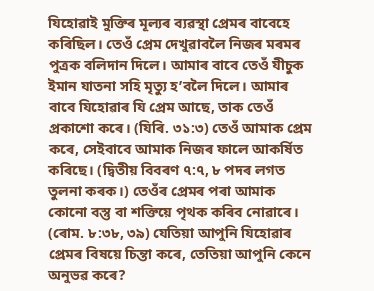যিহোৱাই মুক্তিৰ মূল্যৰ ব্যৱস্থা প্ৰেমৰ বাবেহে কৰিছিল। তেওঁ প্ৰেম দেখুৱাবলৈ নিজৰ মৰমৰ পুত্ৰক বলিদান দিলে। আমাৰ বাবে তেওঁ যীচুক ইমান যাতনা সহি মৃত্যু হʼবলৈ দিলে। আমাৰ বাবে যিহোৱাৰ যি প্ৰেম আছে, তাক তেওঁ প্ৰকাশো কৰে। (যিৰি. ৩১:৩) তেওঁ আমাক প্ৰেম কৰে, সেইবাবে আমাক নিজৰ ফালে আকৰ্ষিত কৰিছে। (দ্বিতীয় বিবৰণ ৭:৭, ৮ পদৰ লগত তুলনা কৰক।) তেওঁৰ প্ৰেমৰ পৰা আমাক কোনো বস্তু বা শক্তিয়ে পৃথক কৰিব নোৱাৰে। (ৰোম. ৮:৩৮, ৩৯) যেতিয়া আপুনি যিহোৱাৰ প্ৰেমৰ বিষয়ে চিন্তা কৰে, তেতিয়া আপুনি কেনে অনুভৱ কৰে?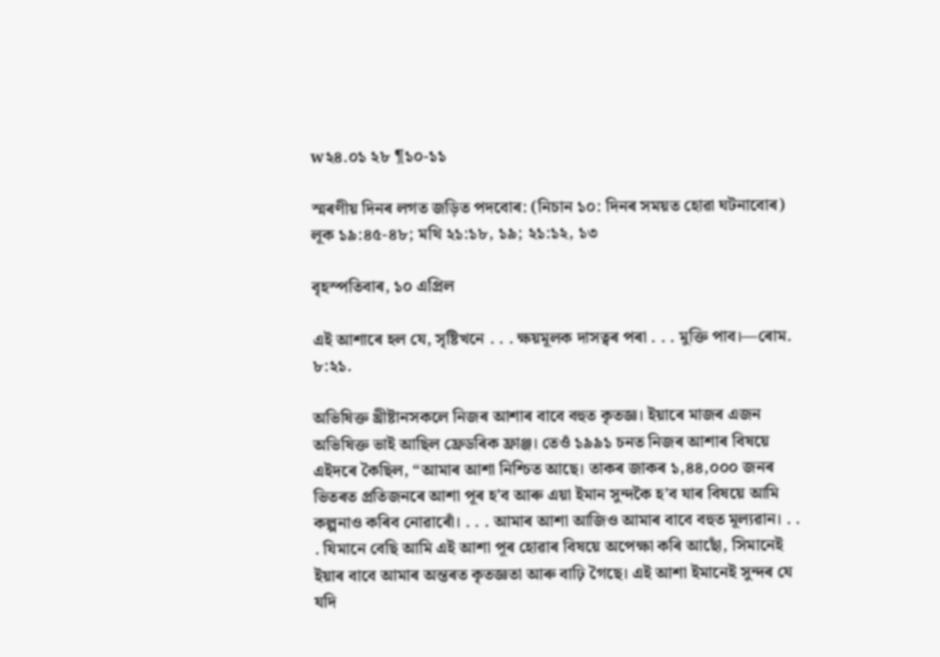w২৪.০১ ২৮ ¶১০-১১

স্মৰণীয় দিনৰ লগত জড়িত পদবোৰ: (নিচান ১০: দিনৰ সময়ত হোৱা ঘটনাবোৰ) লূক ১৯:৪৫-৪৮; মথি ২১:১৮, ১৯; ২১:১২, ১৩

বৃহস্পতিবাৰ, ১০ এপ্ৰিল

এই আশাৰে হল যে, সৃষ্টিখনে . . . ক্ষয়মূলক দাসত্বৰ পৰা . . . মুক্তি পাব।—ৰোম. ৮:২১.

অভিষিক্ত খ্ৰীষ্টানসকলে নিজৰ আশাৰ বাবে বহুত কৃতজ্ঞ। ইয়াৰে মাজৰ এজন অভিষিক্ত ভাই আছিল ফ্ৰেডৰিক ফ্ৰাঞ্জ। তেওঁ ১৯৯১ চনত নিজৰ আশাৰ বিষয়ে এইদৰে কৈছিল, “আমাৰ আশা নিশ্চিত আছে। তাকৰ জাকৰ ১,৪৪,০০০ জনৰ ভিতৰত প্ৰতিজনৰে আশা পূৰ হʼব আৰু এয়া ইমান সুন্দকৈ হʼব যাৰ বিষয়ে আমি কল্পনাও কৰিব নোৱাৰোঁ। . . . আমাৰ আশা আজিও আমাৰ বাবে বহুত মূল্যৱান। . . . যিমানে বেছি আমি এই আশা পূৰ হোৱাৰ বিষয়ে অপেক্ষা কৰি আছোঁ, সিমানেই ইয়াৰ বাবে আমাৰ অন্তৰত কৃতজ্ঞতা আৰু বাঢ়ি গৈছে। এই আশা ইমানেই সুন্দৰ যে যদি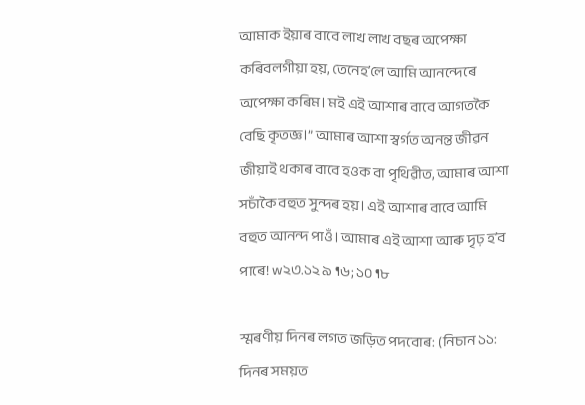আমাক ইয়াৰ বাবে লাখ লাখ বছৰ অপেক্ষা কৰিবলগীয়া হয়, তেনেহʼলে আমি আনন্দেৰে অপেক্ষা কৰিম। মই এই আশাৰ বাবে আগতকৈ বেছি কৃতজ্ঞ।” আমাৰ আশা স্বৰ্গত অনন্ত জীৱন জীয়াই থকাৰ বাবে হওক বা পৃথিৱীত, আমাৰ আশা সচাঁকৈ বহুত সুন্দৰ হয়। এই আশাৰ বাবে আমি বহুত আনন্দ পাওঁ। আমাৰ এই আশা আৰু দৃঢ় হʼব পাৰে! w২৩.১২ ৯ ¶৬; ১০ ¶৮

স্মৰণীয় দিনৰ লগত জড়িত পদবোৰ: (নিচান ১১: দিনৰ সময়ত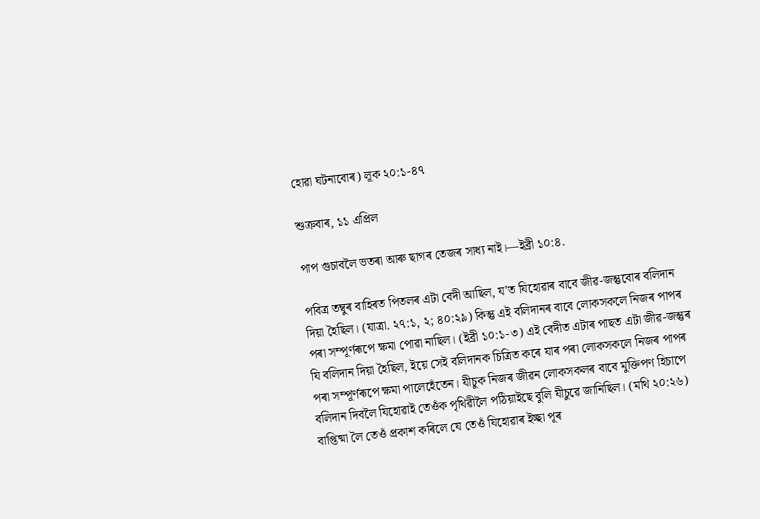হোৱা ঘটনাবোৰ) লূক ২০:১-৪৭

শুক্ৰবাৰ, ১১ এপ্ৰিল

পাপ গুচাবলৈ ভতৰা আৰু ছাগৰ তেজৰ সাধ্য নাই।—ইব্ৰী ১০:৪.

পবিত্ৰ তম্বুৰ বাহিৰত পিতলৰ এটা বেদী আছিল, যʼত যিহোৱাৰ বাবে জীৱ-জন্তুবোৰ বলিদান দিয়া হৈছিল। (যাত্ৰা. ২৭:১, ২; ৪০:২৯) কিন্তু এই বলিদানৰ বাবে লোকসকলে নিজৰ পাপৰ পৰা সম্পূৰ্ণৰূপে ক্ষমা পোৱা নাছিল। (ইব্ৰী ১০:১-৩) এই বেদীত এটাৰ পাছত এটা জীৱ-জন্তুৰ যি বলিদান দিয়া হৈছিল, ইয়ে সেই বলিদানক চিত্ৰিত কৰে যাৰ পৰা লোকসকলে নিজৰ পাপৰ পৰা সম্পূৰ্ণৰূপে ক্ষমা পালেহেঁতেন। যীচুক নিজৰ জীৱন লোকসকলৰ বাবে মুক্তিপণ হিচাপে বলিদান দিবলৈ যিহোৱাই তেওঁক পৃথিৱীলৈ পঠিয়াইছে বুলি যীচুৱে জানিছিল। (মথি ২০:২৬) বাপ্তিষ্মা লৈ তেওঁ প্ৰকাশ কৰিলে যে তেওঁ যিহোৱাৰ ইচ্ছা পূৰ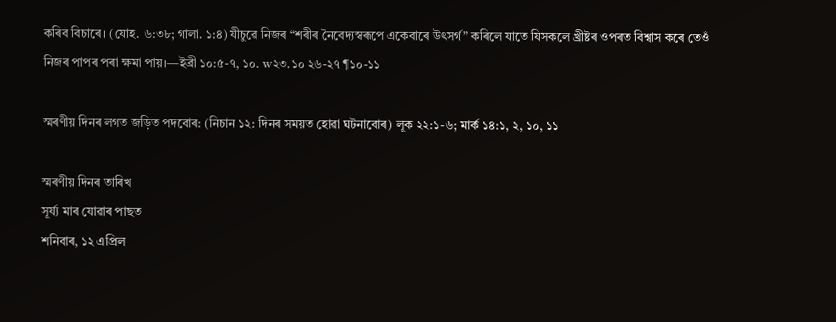কৰিব বিচাৰে। (যোহ. ৬:৩৮; গালা. ১:৪) যীচুৱে নিজৰ “শৰীৰ নৈবেদ্যস্বৰূপে একেবাৰে উৎসৰ্গ” কৰিলে যাতে যিসকলে খ্ৰীষ্টৰ ওপৰত বিশ্বাস কৰে তেওঁ নিজৰ পাপৰ পৰা ক্ষমা পায়।—ইব্ৰী ১০:৫-৭, ১০. w২৩.১০ ২৬-২৭ ¶১০-১১

স্মৰণীয় দিনৰ লগত জড়িত পদবোৰ: (নিচান ১২: দিনৰ সময়ত হোৱা ঘটনাবোৰ) লূক ২২:১-৬; মাৰ্ক ১৪:১, ২, ১০, ১১

স্মৰণীয় দিনৰ তাৰিখ
সূৰ্য্য মাৰ যোৱাৰ পাছত
শনিবাৰ, ১২ এপ্ৰিল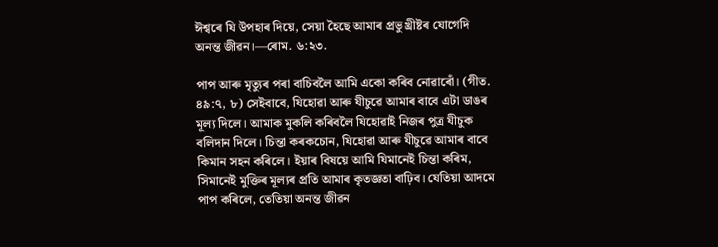ঈশ্বৰে যি উপহাৰ দিয়ে, সেয়া হৈছে আমাৰ প্ৰভু খ্ৰীষ্টৰ যোগেদি অনন্ত জীৱন।—ৰোম. ৬:২৩.

পাপ আৰু মৃত্যুৰ পৰা বাচিবলৈ আমি একো কৰিব নোৱাৰোঁ। (গীত. ৪৯:৭, ৮) সেইবাবে, যিহোৱা আৰু যীচুৱে আমাৰ বাবে এটা ডাঙৰ মূল্য দিলে। আমাক মুকলি কৰিবলৈ যিহোৱাই নিজৰ পুত্ৰ যীচুক বলিদান দিলে। চিন্তা কৰকচোন, যিহোৱা আৰু যীচুৱে আমাৰ বাবে কিমান সহন কৰিলে। ইয়াৰ বিষয়ে আমি যিমানেই চিন্তা কৰিম, সিমানেই মুক্তিৰ মূল্যৰ প্ৰতি আমাৰ কৃতজ্ঞতা বাঢ়িব। যেতিয়া আদমে পাপ কৰিলে, তেতিয়া অনন্ত জীৱন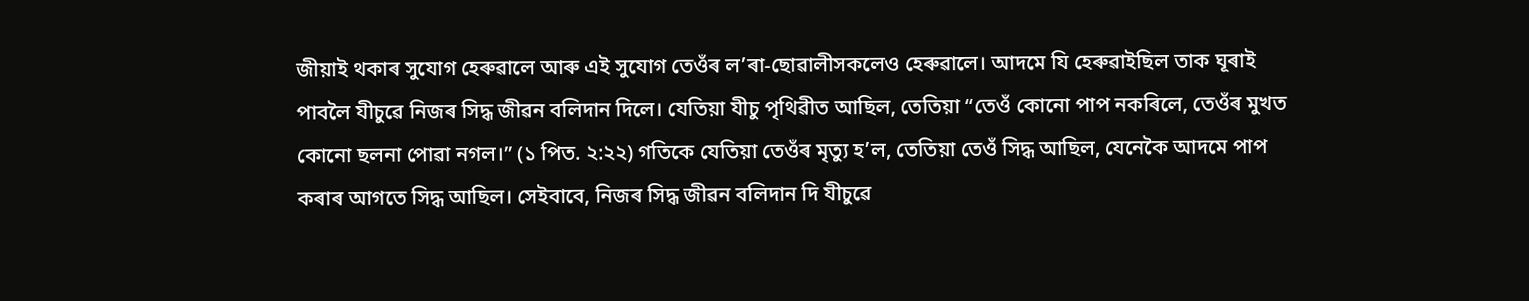জীয়াই থকাৰ সুযোগ হেৰুৱালে আৰু এই সুযোগ তেওঁৰ লʼৰা-ছোৱালীসকলেও হেৰুৱালে। আদমে যি হেৰুৱাইছিল তাক ঘূৰাই পাবলৈ যীচুৱে নিজৰ সিদ্ধ জীৱন বলিদান দিলে। যেতিয়া যীচু পৃথিৱীত আছিল, তেতিয়া “তেওঁ কোনো পাপ নকৰিলে, তেওঁৰ মুখত কোনো ছলনা পোৱা নগল।” (১ পিত. ২:২২) গতিকে যেতিয়া তেওঁৰ মৃত্যু হʼল, তেতিয়া তেওঁ সিদ্ধ আছিল, যেনেকৈ আদমে পাপ কৰাৰ আগতে সিদ্ধ আছিল। সেইবাবে, নিজৰ সিদ্ধ জীৱন বলিদান দি যীচুৱে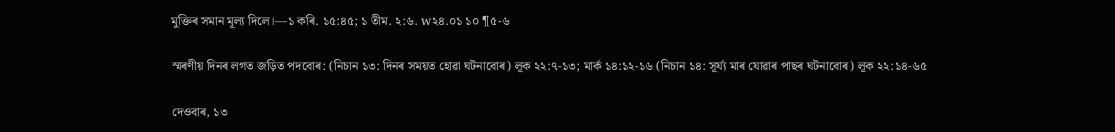মুক্তিৰ সমান মূল্য দিলে।—১ কৰি. ১৫:৪৫; ১ তীম. ২:৬. w২৪.০১ ১০ ¶৫-৬

স্মৰণীয় দিনৰ লগত জড়িত পদবোৰ: (নিচান ১৩: দিনৰ সময়ত হোৱা ঘটনাবোৰ) লূক ২২:৭-১৩; মাৰ্ক ১৪:১২-১৬ (নিচান ১৪: সূৰ্য্য মাৰ যোৱাৰ পাছৰ ঘটনাবোৰ) লূক ২২:১৪-৬৫

দেওবাৰ, ১৩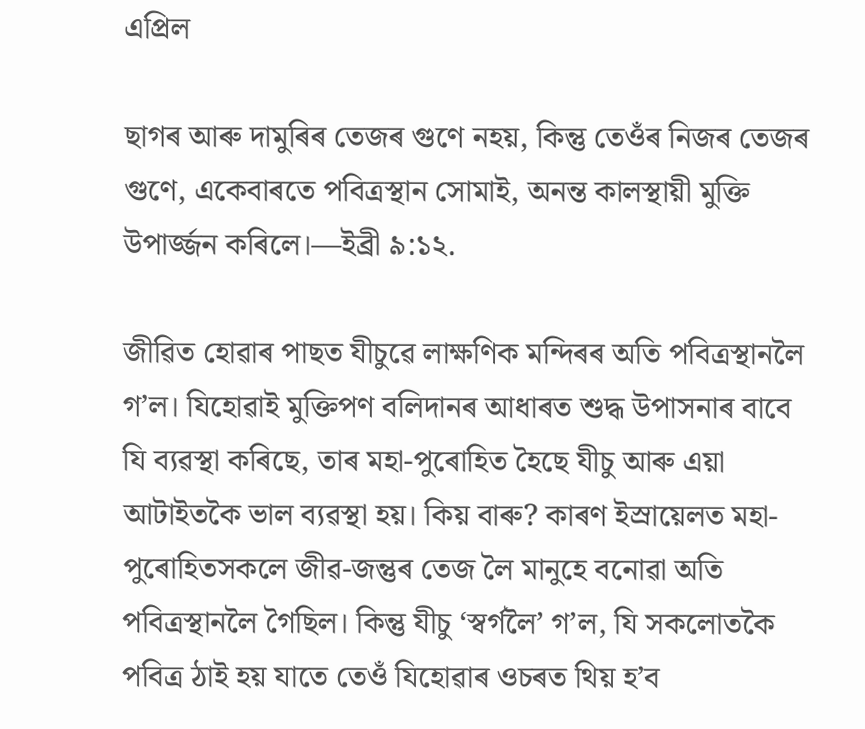এপ্ৰিল

ছাগৰ আৰু দামুৰিৰ তেজৰ গুণে নহয়, কিন্তু তেওঁৰ নিজৰ তেজৰ গুণে, একেবাৰতে পবিত্ৰস্থান সোমাই, অনন্ত কালস্থায়ী মুক্তি উপাৰ্জ্জন কৰিলে।—ইব্ৰী ৯:১২.

জীৱিত হোৱাৰ পাছত যীচুৱে লাক্ষণিক মন্দিৰৰ অতি পবিত্ৰস্থানলৈ গʼল। যিহোৱাই মুক্তিপণ বলিদানৰ আধাৰত শুদ্ধ উপাসনাৰ বাবে যি ব্যৱস্থা কৰিছে, তাৰ মহা-পুৰোহিত হৈছে যীচু আৰু এয়া আটাইতকৈ ভাল ব্যৱস্থা হয়। কিয় বাৰু? কাৰণ ইস্ৰায়েলত মহা-পুৰোহিতসকলে জীৱ-জন্তুৰ তেজ লৈ মানুহে বনোৱা অতি পবিত্ৰস্থানলৈ গৈছিল। কিন্তু যীচু ‘স্বৰ্গলৈ’ গʼল, যি সকলোতকৈ পবিত্ৰ ঠাই হয় যাতে তেওঁ যিহোৱাৰ ওচৰত থিয় হʼব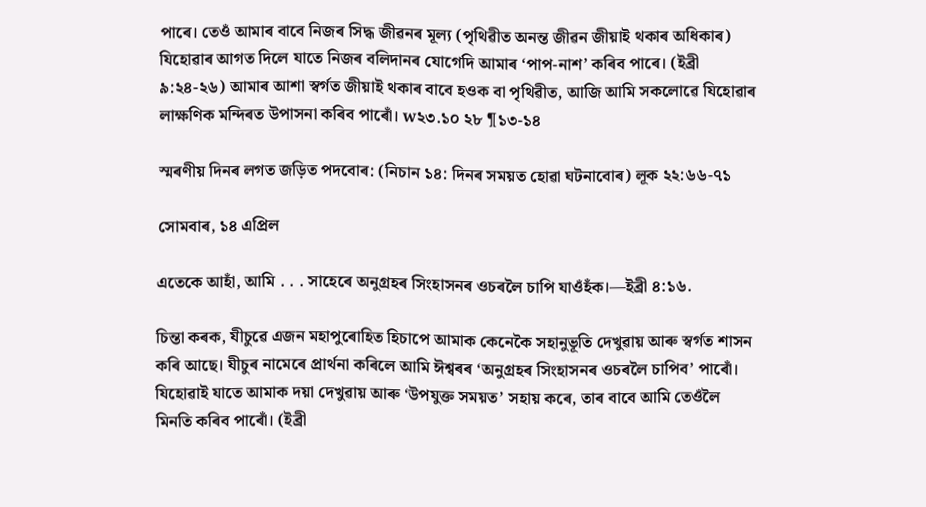পাৰে। তেওঁ আমাৰ বাবে নিজৰ সিদ্ধ জীৱনৰ মূল্য (পৃথিৱীত অনন্ত জীৱন জীয়াই থকাৰ অধিকাৰ) যিহোৱাৰ আগত দিলে যাতে নিজৰ বলিদানৰ যোগেদি আমাৰ ‘পাপ-নাশ’ কৰিব পাৰে। (ইব্ৰী ৯:২৪-২৬) আমাৰ আশা স্বৰ্গত জীয়াই থকাৰ বাবে হওক বা পৃথিৱীত, আজি আমি সকলোৱে যিহোৱাৰ লাক্ষণিক মন্দিৰত উপাসনা কৰিব পাৰোঁ। w২৩.১০ ২৮ ¶১৩-১৪

স্মৰণীয় দিনৰ লগত জড়িত পদবোৰ: (নিচান ১৪: দিনৰ সময়ত হোৱা ঘটনাবোৰ) লূক ২২:৬৬-৭১

সোমবাৰ, ১৪ এপ্ৰিল

এতেকে আহাঁ, আমি . . . সাহেৰে অনুগ্ৰহৰ সিংহাসনৰ ওচৰলৈ চাপি যাওঁহঁক।—ইব্ৰী ৪:১৬.

চিন্তা কৰক, যীচুৱে এজন মহাপুৰোহিত হিচাপে আমাক কেনেকৈ সহানুভূতি দেখুৱায় আৰু স্বৰ্গত শাসন কৰি আছে। যীচুৰ নামেৰে প্ৰাৰ্থনা কৰিলে আমি ঈশ্বৰৰ ‘অনুগ্ৰহৰ সিংহাসনৰ ওচৰলৈ চাপিব’ পাৰোঁ। যিহোৱাই যাতে আমাক দয়া দেখুৱায় আৰু ‘উপযুক্ত সময়ত’ সহায় কৰে, তাৰ বাবে আমি তেওঁলৈ মিনতি কৰিব পাৰোঁ। (ইব্ৰী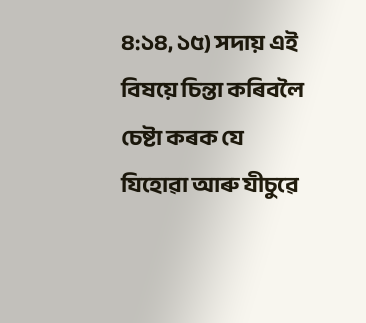৪:১৪, ১৫) সদায় এই বিষয়ে চিন্তা কৰিবলৈ চেষ্টা কৰক যে যিহোৱা আৰু যীচুৱে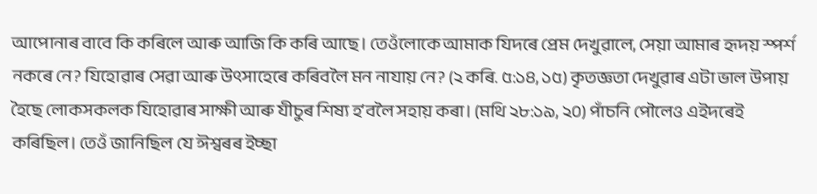আপোনাৰ বাবে কি কৰিলে আৰু আজি কি কৰি আছে। তেওঁলোকে আমাক যিদৰে প্ৰেম দেখুৱালে, সেয়া আমাৰ হৃদয় স্পৰ্শ নকৰে নে? যিহোৱাৰ সেৱা আৰু উৎসাহেৰে কৰিবলৈ মন নাযায় নে? (২ কৰি. ৫:১৪, ১৫) কৃতজ্ঞতা দেখুৱাৰ এটা ভাল উপায় হৈছে লোকসকলক যিহোৱাৰ সাক্ষী আৰু যীচুৰ শিষ্য হʼবলৈ সহায় কৰা। (মথি ২৮:১৯, ২০) পাঁচনি পৌলেও এইদৰেই কৰিছিল। তেওঁ জানিছিল যে ঈশ্বৰৰ ইচ্ছা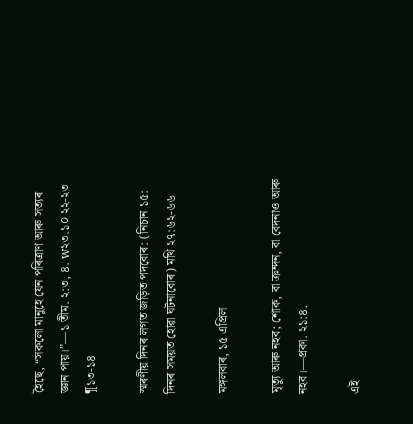হৈছে, “সকলো মানুহে যেন পৰিত্ৰাণ আৰু সত্যৰ জ্ঞান পায়।”—১ তীম. ২:৩, ৪. w২৩.১০ ২২-২৩ ¶১৩-১৪

স্মৰণীয় দিনৰ লগত জড়িত পদবোৰ: (নিচান ১৫: দিনৰ সময়ত হোৱা ঘটনাবোৰ) মথি ২৭:৬২-৬৬

মঙ্গলবাৰ, ১৫ এপ্ৰিল

মৃত্যু আৰু নহব; শোক, বা ক্ৰন্দন, বা বেদনাও আৰু নহব।—প্ৰকা. ২১:৪.

এই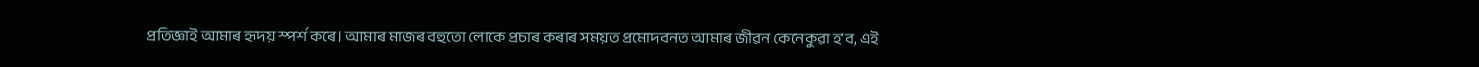প্ৰতিজ্ঞাই আমাৰ হৃদয় স্পৰ্শ কৰে। আমাৰ মাজৰ বহুতো লোকে প্ৰচাৰ কৰাৰ সময়ত প্ৰমোদবনত আমাৰ জীৱন কেনেকুৱা হʼব, এই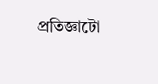প্ৰতিজ্ঞাটো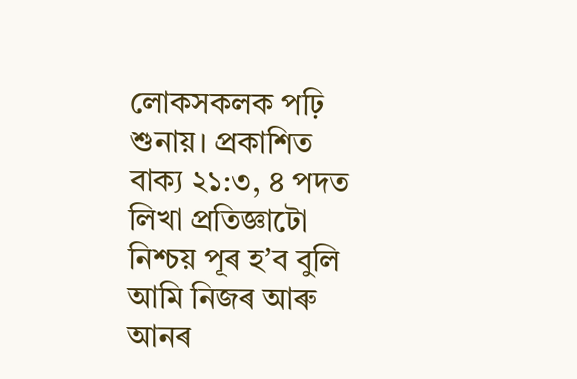লোকসকলক পঢ়ি শুনায়। প্ৰকাশিত বাক্য ২১:৩, ৪ পদত লিখা প্ৰতিজ্ঞাটো নিশ্চয় পূৰ হʼব বুলি আমি নিজৰ আৰু আনৰ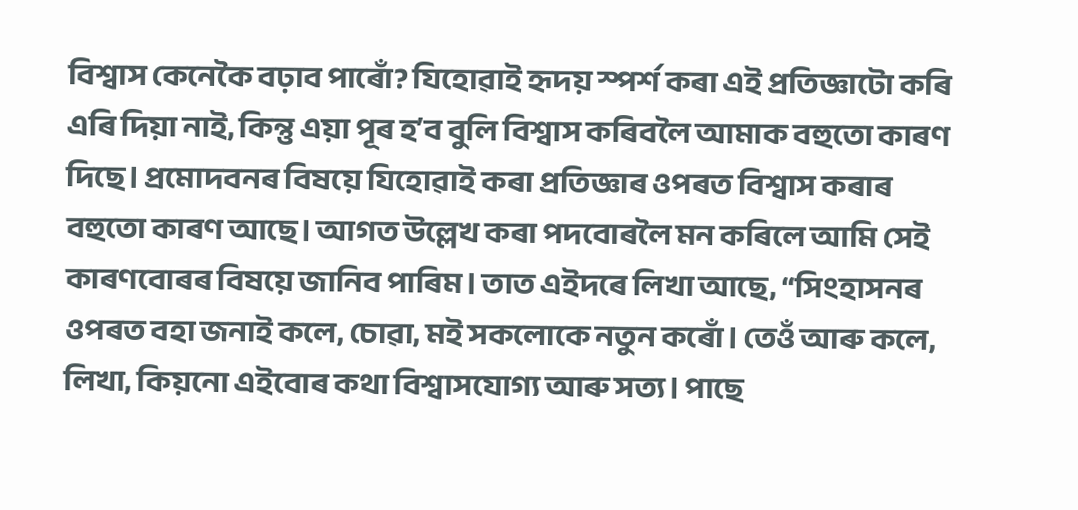বিশ্বাস কেনেকৈ বঢ়াব পাৰোঁ? যিহোৱাই হৃদয় স্পৰ্শ কৰা এই প্ৰতিজ্ঞাটো কৰি এৰি দিয়া নাই, কিন্তু এয়া পূৰ হʼব বুলি বিশ্বাস কৰিবলৈ আমাক বহুতো কাৰণ দিছে। প্ৰমোদবনৰ বিষয়ে যিহোৱাই কৰা প্ৰতিজ্ঞাৰ ওপৰত বিশ্বাস কৰাৰ বহুতো কাৰণ আছে। আগত উল্লেখ কৰা পদবোৰলৈ মন কৰিলে আমি সেই কাৰণবোৰৰ বিষয়ে জানিব পাৰিম। তাত এইদৰে লিখা আছে, “সিংহাসনৰ ওপৰত বহা জনাই কলে, চোৱা, মই সকলোকে নতুন কৰোঁ। তেওঁ আৰু কলে, লিখা, কিয়নো এইবোৰ কথা বিশ্বাসযোগ্য আৰু সত্য। পাছে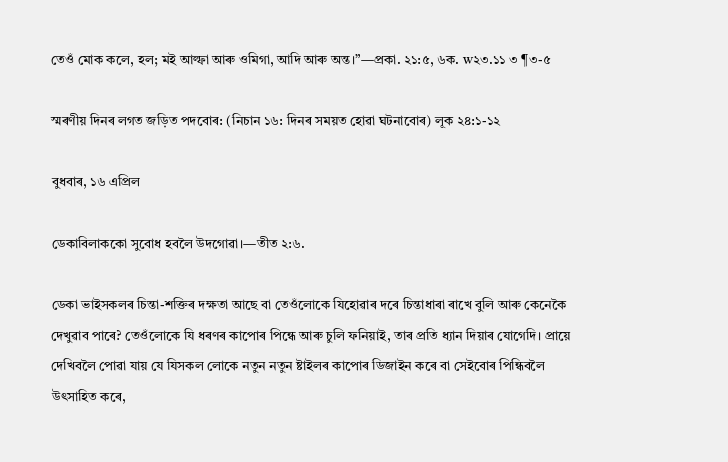তেওঁ মোক কলে, হল; মই আল্ফা আৰু ওমিগা, আদি আৰু অন্ত।”—প্ৰকা. ২১:৫, ৬ক. w২৩.১১ ৩ ¶৩-৫

স্মৰণীয় দিনৰ লগত জড়িত পদবোৰ: (নিচান ১৬: দিনৰ সময়ত হোৱা ঘটনাবোৰ) লূক ২৪:১-১২

বুধবাৰ, ১৬ এপ্ৰিল

ডেকাবিলাককো সুবোধ হবলৈ উদগোৱা।—তীত ২:৬.

ডেকা ভাইসকলৰ চিন্তা-শক্তিৰ দক্ষতা আছে বা তেওঁলোকে যিহোৱাৰ দৰে চিন্তাধাৰা ৰাখে বুলি আৰু কেনেকৈ দেখুৱাব পাৰে? তেওঁলোকে যি ধৰণৰ কাপোৰ পিন্ধে আৰু চুলি ফনিয়াই, তাৰ প্ৰতি ধ্যান দিয়াৰ যোগেদি। প্ৰায়ে দেখিবলৈ পোৱা যায় যে যিসকল লোকে নতুন নতুন ষ্টাইলৰ কাপোৰ ডিজাইন কৰে বা সেইবোৰ পিন্ধিবলৈ উৎসাহিত কৰে,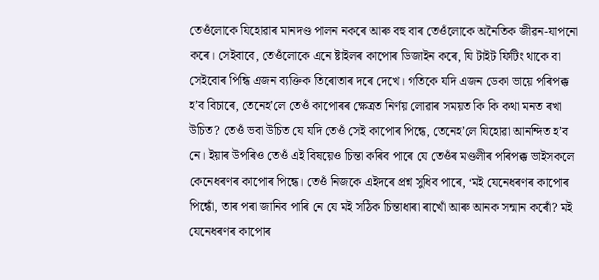তেওঁলোকে যিহোৱাৰ মানদণ্ড পালন নকৰে আৰু বহু বাৰ তেওঁলোকে অনৈতিক জীৱন-যাপনো কৰে। সেইবাবে, তেওঁলোকে এনে ষ্টাইলৰ কাপোৰ ডিজাইন কৰে, যি টাইট ফিটিং থাকে বা সেইবোৰ পিন্ধি এজন ব্যক্তিক তিৰোতাৰ দৰে দেখে। গতিকে যদি এজন ডেকা ভায়ে পৰিপক্ক হʼব বিচাৰে, তেনেহʼলে তেওঁ কাপোৰৰ ক্ষেত্ৰত নিৰ্ণয় লোৱাৰ সময়ত কি কি কথা মনত ৰখা উচিত? তেওঁ ভবা উচিত যে যদি তেওঁ সেই কাপোৰ পিন্ধে, তেনেহʼলে যিহোৱা আনন্দিত হʼব নে। ইয়াৰ উপৰিও তেওঁ এই বিষয়েও চিন্তা কৰিব পাৰে যে তেওঁৰ মণ্ডলীৰ পৰিপক্ক ভাইসকলে কেনেধৰণৰ কাপোৰ পিন্ধে। তেওঁ নিজকে এইদৰে প্ৰশ্ন সুধিব পাৰে, ‘মই যেনেধৰণৰ কাপোৰ পিন্ধোঁ, তাৰ পৰা জানিব পাৰি নে যে মই সঠিক চিন্তাধাৰা ৰাখোঁ আৰু আনক সন্মান কৰোঁ? মই যেনেধৰণৰ কাপোৰ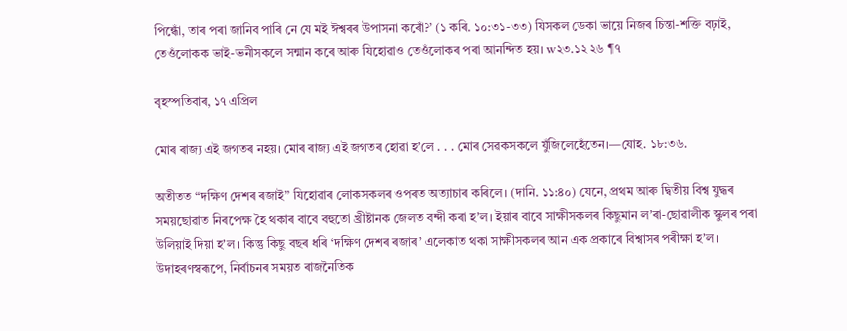পিন্ধোঁ, তাৰ পৰা জানিব পাৰি নে যে মই ঈশ্বৰৰ উপাসনা কৰোঁ?’ (১ কৰি. ১০:৩১-৩৩) যিসকল ডেকা ভায়ে নিজৰ চিন্তা-শক্তি বঢ়াই, তেওঁলোকক ভাই-ভনীসকলে সন্মান কৰে আৰু যিহোৱাও তেওঁলোকৰ পৰা আনন্দিত হয়। w২৩.১২ ২৬ ¶৭

বৃহস্পতিবাৰ, ১৭ এপ্ৰিল

মোৰ ৰাজ্য এই জগতৰ নহয়। মোৰ ৰাজ্য এই জগতৰ হোৱা হʼলে . . . মোৰ সেৱকসকলে যুঁজিলেহেঁতেন।—যোহ. ১৮:৩৬.

অতীতত “দক্ষিণ দেশৰ ৰজাই” যিহোৱাৰ লোকসকলৰ ওপৰত অত্যাচাৰ কৰিলে। (দানি. ১১:৪০) যেনে, প্ৰথম আৰু দ্বিতীয় বিশ্ব যুদ্ধৰ সময়ছোৱাত নিৰপেক্ষ হৈ থকাৰ বাবে বহুতো খ্ৰীষ্টানক জেলত বন্দী কৰা হʼল। ইয়াৰ বাবে সাক্ষীসকলৰ কিছুমান লʼৰা-ছোৱালীক স্কুলৰ পৰা উলিয়াই দিয়া হʼল। কিন্তু কিছু বছৰ ধৰি ‘দক্ষিণ দেশৰ ৰজাৰ’ এলেকাত থকা সাক্ষীসকলৰ আন এক প্ৰকাৰে বিশ্বাসৰ পৰীক্ষা হʼল। উদাহৰণস্বৰূপে, নিৰ্বাচনৰ সময়ত ৰাজনৈতিক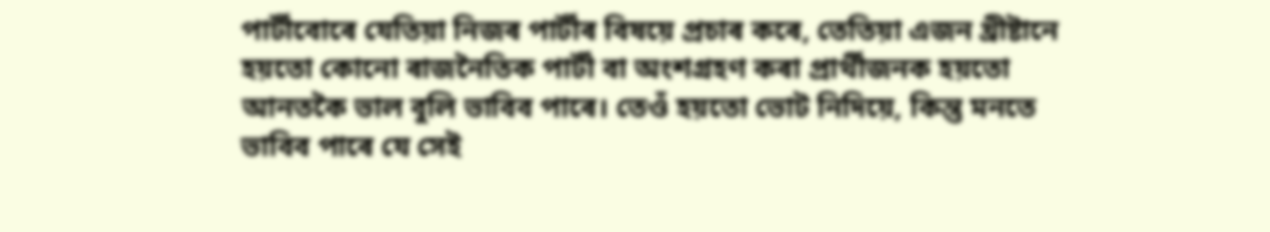পাৰ্টীবোৰে যেতিয়া নিজৰ পাৰ্টীৰ বিষয়ে প্ৰচাৰ কৰে, তেতিয়া এজন খ্ৰীষ্টানে হয়তো কোনো ৰাজনৈতিক পাৰ্টী বা অংশগ্ৰহণ কৰা প্ৰাৰ্থীজনক হয়তো আনতকৈ ভাল বুলি ভাবিব পাৰে। তেওঁ হয়তো ভোট নিদিয়ে, কিন্তু মনতে ভাবিব পাৰে যে সেই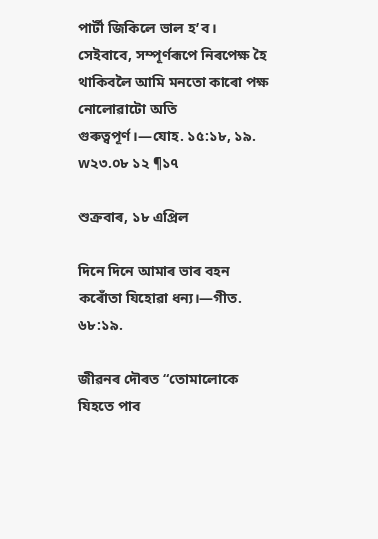পাৰ্টী জিকিলে ভাল হʼব। সেইবাবে, সম্পূৰ্ণৰূপে নিৰপেক্ষ হৈ থাকিবলৈ আমি মনতো কাৰো পক্ষ নোলোৱাটো অতি গুৰুত্বপূৰ্ণ।—যোহ. ১৫:১৮, ১৯. w২৩.০৮ ১২ ¶১৭

শুক্ৰবাৰ, ১৮ এপ্ৰিল

দিনে দিনে আমাৰ ভাৰ বহন কৰোঁতা যিহোৱা ধন্য।—গীত. ৬৮:১৯.

জীৱনৰ দৌৰত “তোমালোকে যিহতে পাব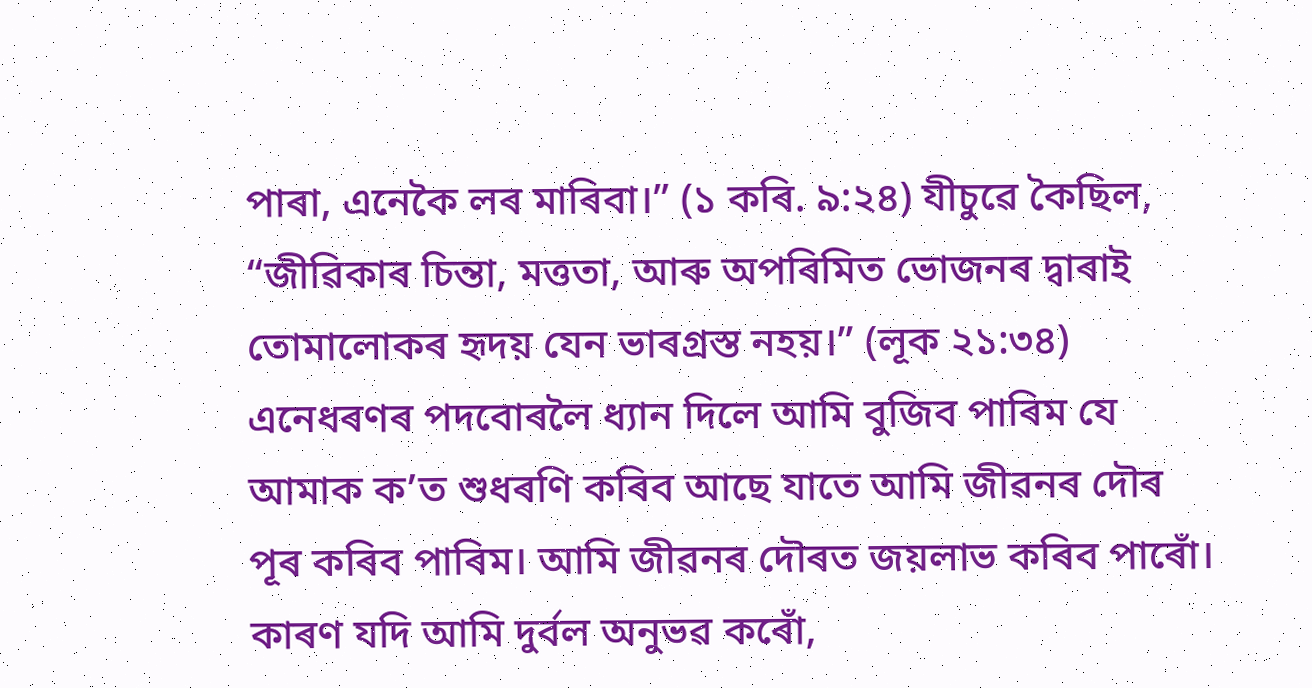পাৰা, এনেকৈ লৰ মাৰিবা।” (১ কৰি. ৯:২৪) যীচুৱে কৈছিল, “জীৱিকাৰ চিন্তা, মত্ততা, আৰু অপৰিমিত ভোজনৰ দ্বাৰাই তোমালোকৰ হৃদয় যেন ভাৰগ্ৰস্ত নহয়।” (লূক ২১:৩৪) এনেধৰণৰ পদবোৰলৈ ধ্যান দিলে আমি বুজিব পাৰিম যে আমাক কʼত শুধৰণি কৰিব আছে যাতে আমি জীৱনৰ দৌৰ পূৰ কৰিব পাৰিম। আমি জীৱনৰ দৌৰত জয়লাভ কৰিব পাৰোঁ। কাৰণ যদি আমি দুৰ্বল অনুভৱ কৰোঁ,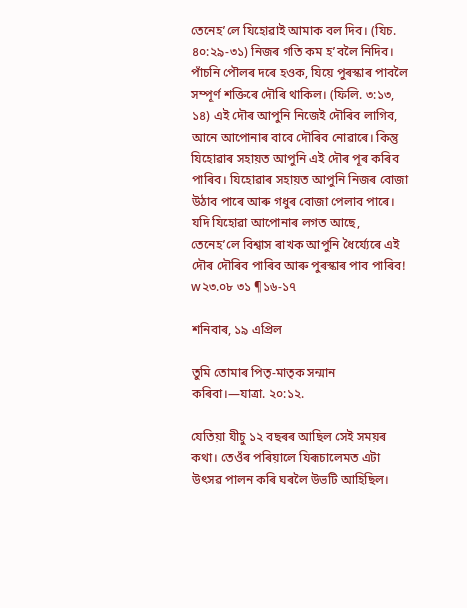তেনেহʼলে যিহোৱাই আমাক বল দিব। (যিচ. ৪০:২৯-৩১) নিজৰ গতি কম হʼবলৈ নিদিব। পাঁচনি পৌলৰ দৰে হওক, যিয়ে পুৰস্কাৰ পাবলৈ সম্পূৰ্ণ শক্তিৰে দৌৰি থাকিল। (ফিলি. ৩:১৩, ১৪) এই দৌৰ আপুনি নিজেই দৌৰিব লাগিব, আনে আপোনাৰ বাবে দৌৰিব নোৱাৰে। কিন্তু যিহোৱাৰ সহায়ত আপুনি এই দৌৰ পূৰ কৰিব পাৰিব। যিহোৱাৰ সহায়ত আপুনি নিজৰ বোজা উঠাব পাৰে আৰু গধুৰ বোজা পেলাব পাৰে। যদি যিহোৱা আপোনাৰ লগত আছে, তেনেহʼলে বিশ্বাস ৰাখক আপুনি ধৈৰ্য্যেৰে এই দৌৰ দৌৰিব পাৰিব আৰু পুৰস্কাৰ পাব পাৰিব! w২৩.০৮ ৩১ ¶১৬-১৭

শনিবাৰ, ১৯ এপ্ৰিল

তুমি তোমাৰ পিতৃ-মাতৃক সন্মান কৰিবা।—যাত্ৰা. ২০:১২.

যেতিয়া যীচু ১২ বছৰৰ আছিল সেই সময়ৰ কথা। তেওঁৰ পৰিয়ালে যিৰূচালেমত এটা উৎসৱ পালন কৰি ঘৰলৈ উভটি আহিছিল।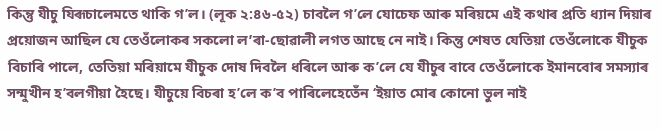কিন্তু যীচু যিৰূচালেমতে থাকি গ’ল। (লূক ২:৪৬-৫২) চাবলৈ গ’লে যোচেফ আৰু মৰিয়মে এই কথাৰ প্ৰতি ধ্যান দিয়াৰ প্ৰয়োজন আছিল যে তেওঁলোকৰ সকলো লʼৰা-ছোৱালী লগত আছে নে নাই। কিন্তু শেষত যেতিয়া তেওঁলোকে যীচুক বিচাৰি পালে, তেতিয়া মৰিয়ামে যীচুক দোষ দিবলৈ ধৰিলে আৰু ক’লে যে যীচুৰ বাবে তেওঁলোকে ইমানবোৰ সমস্যাৰ সন্মুখীন হ’বলগীয়া হৈছে। যীচুয়ে বিচৰা হ’লে ক’ব পাৰিলেহেতেঁন ‘ইয়াত মোৰ কোনো ভুল নাই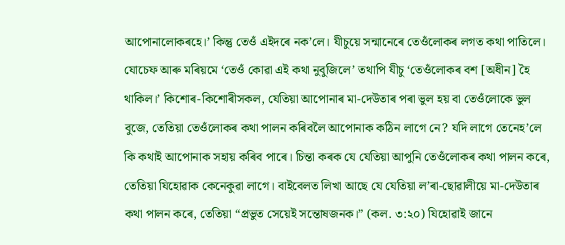আপোনালোকৰহে।’ কিন্তু তেওঁ এইদৰে নকʼলে। যীচুয়ে সন্মানেৰে তেওঁলোকৰ লগত কথা পাতিলে। যোচেফ আৰু মৰিয়মে ‘তেওঁ কোৱা এই কথা নুবুজিলে’ তথাপি যীচু ‘তেওঁলোকৰ বশ [অধীন] হৈ থাকিল।’ কিশোৰ-কিশোৰীসকল, যেতিয়া আপোনাৰ মা-দেউতাৰ পৰা ভুল হয় বা তেওঁলোকে ভুল বুজে, তেতিয়া তেওঁলোকৰ কথা পালন কৰিবলৈ আপোনাক কঠিন লাগে নে? যদি লাগে তেনেহ’লে কি কথাই আপোনাক সহায় কৰিব পাৰে। চিন্তা কৰক যে যেতিয়া আপুনি তেওঁলোকৰ কথা পালন কৰে, তেতিয়া যিহোৱাক কেনেকুৱা লাগে। বাইবেলত লিখা আছে যে যেতিয়া লʼৰা-ছোৱালীয়ে মা-দেউতাৰ কথা পালন কৰে, তেতিয়া “প্ৰভুত সেয়েই সন্তোষজনক।” (কল. ৩:২০) যিহোৱাই জানে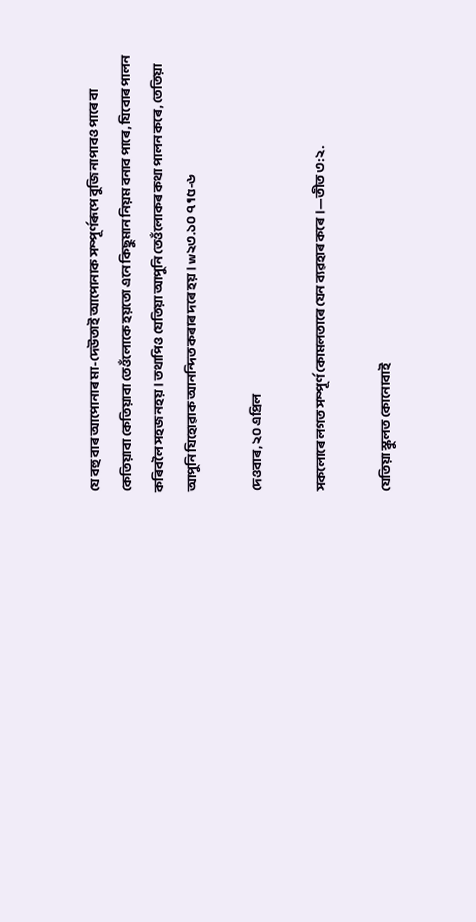যে বহু বাৰ আপোনাৰ মা-দেউতাই আপোনাক সম্পূৰ্ণৰূপে বুজি নাপাবও পাৰে বা কেতিয়াবা কেতিয়াবা তেওঁলোকে হয়তো এনে কিছুমান নিয়ম বনাব পাৰে, যিবোৰ পালন কৰিবলৈ সহজ নহয়। তথাপিও যেতিয়া আপুনি তেওঁলোকৰ কথা পালন কৰে, তেতিয়া আপুনি যিহোৱাক আনন্দিত কৰাৰ দৰে হয়। w২৩.১০ ৭ ¶৫-৬

দেওবাৰ, ২০ এপ্ৰিল

সকলোৰে লগত সম্পূৰ্ণ কোমলতাৰে যেন ব্যৱহাৰ কৰে।—তীত ৩:২.

যেতিয়া স্কুলত কোনোবাই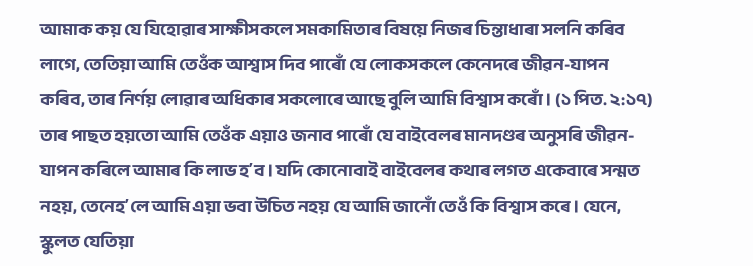আমাক কয় যে যিহোৱাৰ সাক্ষীসকলে সমকামিতাৰ বিষয়ে নিজৰ চিন্তাধাৰা সলনি কৰিব লাগে, তেতিয়া আমি তেওঁক আশ্বাস দিব পাৰোঁ যে লোকসকলে কেনেদৰে জীৱন-যাপন কৰিব, তাৰ নিৰ্ণয় লোৱাৰ অধিকাৰ সকলোৰে আছে বুলি আমি বিশ্বাস কৰোঁ। (১ পিত. ২:১৭) তাৰ পাছত হয়তো আমি তেওঁক এয়াও জনাব পাৰোঁ যে বাইবেলৰ মানদণ্ডৰ অনুসৰি জীৱন-যাপন কৰিলে আমাৰ কি লাভ হʼব। যদি কোনোবাই বাইবেলৰ কথাৰ লগত একেবাৰে সন্মত নহয়, তেনেহʼলে আমি এয়া ভবা উচিত নহয় যে আমি জানোঁ তেওঁ কি বিশ্বাস কৰে। যেনে, স্কুলত যেতিয়া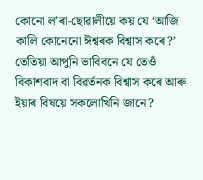কোনো লʼৰা-ছোৱালীয়ে কয় যে ‘আজি কালি কোনেনো ঈশ্বৰক বিশ্বাস কৰে?’ তেতিয়া আপুনি ভাবিবনে যে তেওঁ বিকাশবাদ বা বিৱৰ্তনক বিশ্বাস কৰে আৰু ইয়াৰ বিষয়ে সকলোখিনি জানে?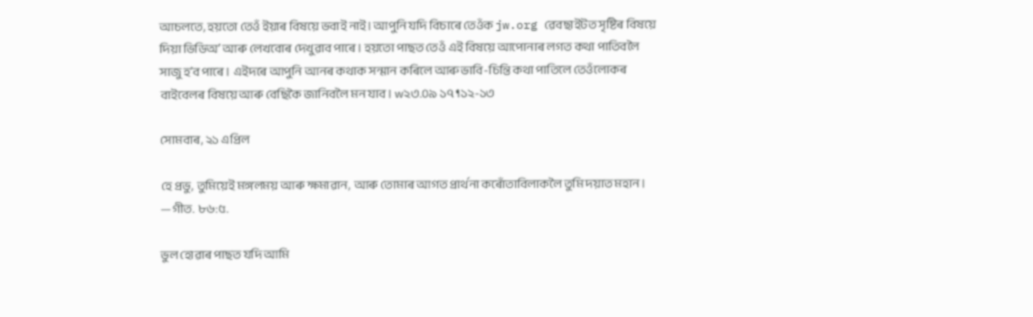আচলতে, হয়তো তেওঁ ইয়াৰ বিষয়ে ভবাই নাই। আপুনি যদি বিচাৰে তেওঁক jw.org ৱেবছাইটত সৃষ্টিৰ বিষয়ে দিয়া ভিডিঅʼ আৰু লেখবোৰ দেখুৱাব পাৰে। হয়তো পাছত তেওঁ এই বিষয়ে আপোনাৰ লগত কথা পাতিবলৈ সাজু হʼব পাৰে। এইদৰে আপুনি আনৰ কথাক সন্মান কৰিলে আৰু ভাবি-চিন্তি কথা পাতিলে তেওঁলোকৰ বাইবেলৰ বিষয়ে আৰু বেছিকৈ জানিবলৈ মন যাব। w২৩.০৯ ১৭ ¶১২-১৩

সোমবাৰ, ২১ এপ্ৰিল

হে প্ৰভু, তুমিয়েই মঙ্গলময় আৰু ক্ষমাৱান, আৰু তোমাৰ আগত প্ৰাৰ্থনা কৰোঁতাবিলাকলৈ তুমি দয়াত মহান। —গীত. ৮৬:৫.

ভুল হোৱাৰ পাছত যদি আমি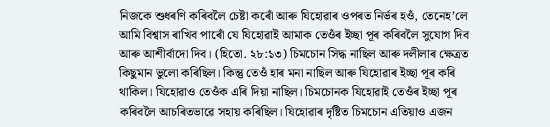নিজকে শুধৰণি কৰিবলৈ চেষ্টা কৰোঁ আৰু যিহোৱাৰ ওপৰত নিৰ্ভৰ হওঁ, তেনেহ’লে আমি বিশ্বাস ৰাখিব পাৰোঁ যে যিহোৱাই আমাক তেওঁৰ ইচ্ছা পূৰ কৰিবলৈ সুযোগ দিব আৰু আশীৰ্বাদো দিব। (হিতো. ২৮:১৩) চিমচোন সিদ্ধ নাছিল আৰু দলীলাৰ ক্ষেত্ৰত কিছুমান ভুলো কৰিছিল। কিন্তু তেওঁ হাৰ মনা নাছিল আৰু যিহোৱাৰ ইচ্ছা পূৰ কৰি থাকিল। যিহোৱাও তেওঁক এৰি দিয়া নাছিল। চিমচোনক যিহোৱাই তেওঁৰ ইচ্ছা পূৰ কৰিবলৈ আচৰিতভাৱে সহায় কৰিছিল। যিহোৱাৰ দৃষ্টিত চিমচোন এতিয়াও এজন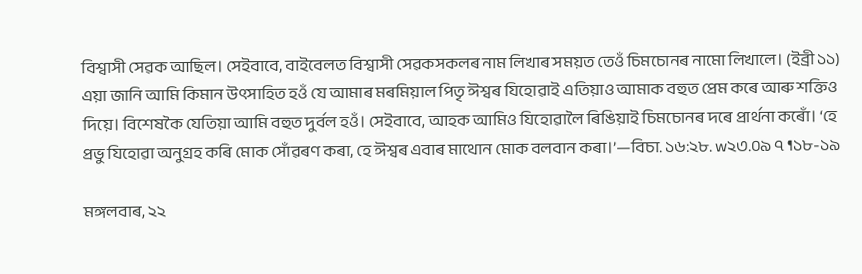বিশ্বাসী সেৱক আছিল। সেইবাবে, বাইবেলত বিশ্বাসী সেৱকসকলৰ নাম লিখাৰ সময়ত তেওঁ চিমচোনৰ নামো লিখালে। (ইব্ৰী ১১) এয়া জানি আমি কিমান উৎসাহিত হওঁ যে আমাৰ মৰমিয়াল পিতৃ ঈশ্বৰ যিহোৱাই এতিয়াও আমাক বহুত প্ৰেম কৰে আৰু শক্তিও দিয়ে। বিশেষকৈ যেতিয়া আমি বহুত দুৰ্বল হওঁ। সেইবাবে, আহক আমিও যিহোৱালৈ ৰিঙিয়াই চিমচোনৰ দৰে প্ৰাৰ্থনা কৰোঁ। ‘হে প্ৰভু যিহোৱা অনুগ্ৰহ কৰি মোক সোঁৱৰণ কৰা, হে ঈশ্বৰ এবাৰ মাথোন মোক বলবান কৰা।’—বিচা. ১৬:২৮. w২৩.০৯ ৭ ¶১৮-১৯

মঙ্গলবাৰ, ২২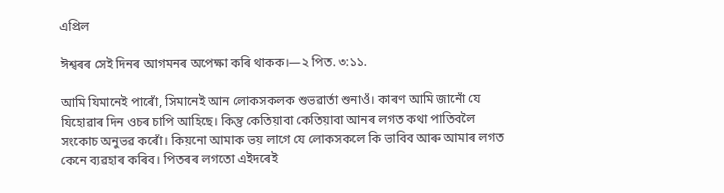এপ্ৰিল

ঈশ্বৰৰ সেই দিনৰ আগমনৰ অপেক্ষা কৰি থাকক।—২ পিত. ৩:১১.

আমি যিমানেই পাৰোঁ, সিমানেই আন লোকসকলক শুভৱাৰ্তা শুনাওঁ। কাৰণ আমি জানোঁ যে যিহোৱাৰ দিন ওচৰ চাপি আহিছে। কিন্তু কেতিয়াবা কেতিয়াবা আনৰ লগত কথা পাতিবলৈ সংকোচ অনুভৱ কৰোঁ। কিয়নো আমাক ভয় লাগে যে লোকসকলে কি ভাবিব আৰু আমাৰ লগত কেনে ব্যৱহাৰ কৰিব। পিতৰৰ লগতো এইদৰেই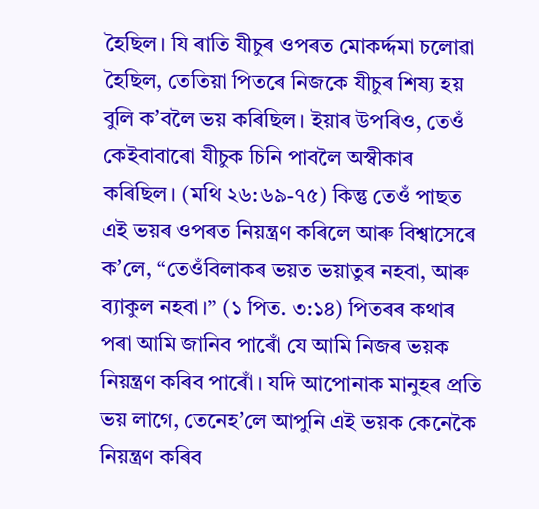হৈছিল। যি ৰাতি যীচুৰ ওপৰত মোকৰ্দ্দমা চলোৱা হৈছিল, তেতিয়া পিতৰে নিজকে যীচুৰ শিষ্য হয় বুলি কʼবলৈ ভয় কৰিছিল। ইয়াৰ উপৰিও, তেওঁ কেইবাবাৰো যীচুক চিনি পাবলৈ অস্বীকাৰ কৰিছিল। (মথি ২৬:৬৯-৭৫) কিন্তু তেওঁ পাছত এই ভয়ৰ ওপৰত নিয়ন্ত্ৰণ কৰিলে আৰু বিশ্বাসেৰে কʼলে, “তেওঁবিলাকৰ ভয়ত ভয়াতুৰ নহবা, আৰু ব্যাকুল নহবা।” (১ পিত. ৩:১৪) পিতৰৰ কথাৰ পৰা আমি জানিব পাৰোঁ যে আমি নিজৰ ভয়ক নিয়ন্ত্ৰণ কৰিব পাৰোঁ। যদি আপোনাক মানুহৰ প্ৰতি ভয় লাগে, তেনেহʼলে আপুনি এই ভয়ক কেনেকৈ নিয়ন্ত্ৰণ কৰিব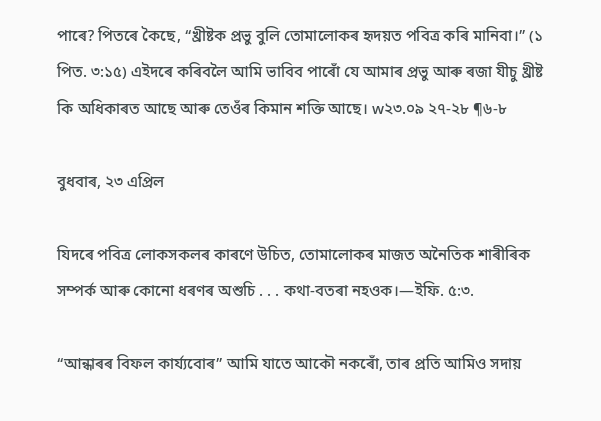পাৰে? পিতৰে কৈছে, “খ্ৰীষ্টক প্ৰভু বুলি তোমালোকৰ হৃদয়ত পবিত্ৰ কৰি মানিবা।” (১ পিত. ৩:১৫) এইদৰে কৰিবলৈ আমি ভাবিব পাৰোঁ যে আমাৰ প্ৰভু আৰু ৰজা যীচু খ্ৰীষ্ট কি অধিকাৰত আছে আৰু তেওঁৰ কিমান শক্তি আছে। w২৩.০৯ ২৭-২৮ ¶৬-৮

বুধবাৰ, ২৩ এপ্ৰিল

যিদৰে পবিত্ৰ লোকসকলৰ কাৰণে উচিত, তোমালোকৰ মাজত অনৈতিক শাৰীৰিক সম্পৰ্ক আৰু কোনো ধৰণৰ অশুচি . . . কথা-বতৰা নহওক।—ইফি. ৫:৩.

“আন্ধাৰৰ বিফল কাৰ্য্যবোৰ” আমি যাতে আকৌ নকৰোঁ, তাৰ প্ৰতি আমিও সদায়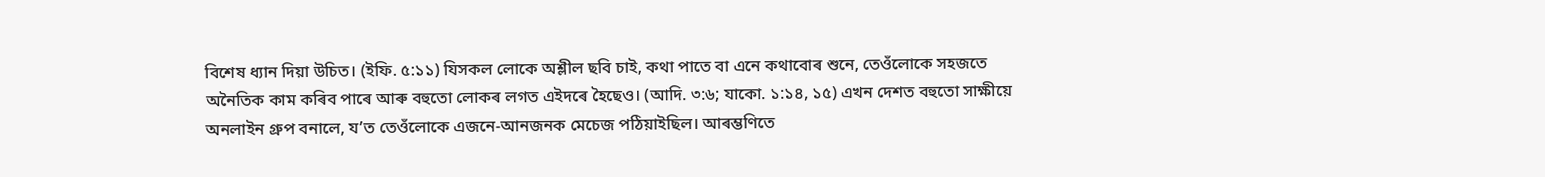বিশেষ ধ্যান দিয়া উচিত। (ইফি. ৫:১১) যিসকল লোকে অশ্লীল ছবি চাই, কথা পাতে বা এনে কথাবোৰ শুনে, তেওঁলোকে সহজতে অনৈতিক কাম কৰিব পাৰে আৰু বহুতো লোকৰ লগত এইদৰে হৈছেও। (আদি. ৩:৬; যাকো. ১:১৪, ১৫) এখন দেশত বহুতো সাক্ষীয়ে অনলাইন গ্ৰুপ বনালে, যʼত তেওঁলোকে এজনে-আনজনক মেচেজ পঠিয়াইছিল। আৰম্ভণিতে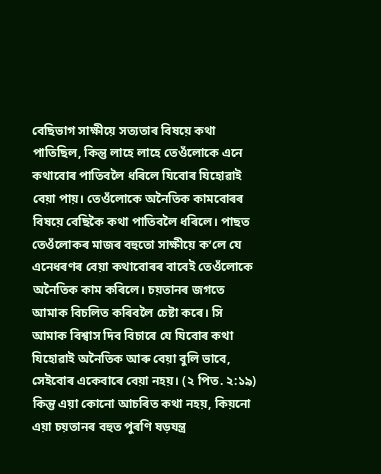বেছিভাগ সাক্ষীয়ে সত্যতাৰ বিষয়ে কথা পাতিছিল, কিন্তু লাহে লাহে তেওঁলোকে এনে কথাবোৰ পাতিবলৈ ধৰিলে যিবোৰ যিহোৱাই বেয়া পায়। তেওঁলোকে অনৈতিক কামবোৰৰ বিষয়ে বেছিকৈ কথা পাতিবলৈ ধৰিলে। পাছত তেওঁলোকৰ মাজৰ বহুতো সাক্ষীয়ে কʼলে যে এনেধৰণৰ বেয়া কথাবোৰৰ বাবেই তেওঁলোকে অনৈতিক কাম কৰিলে। চয়তানৰ জগতে আমাক বিচলিত কৰিবলৈ চেষ্টা কৰে। সি আমাক বিশ্বাস দিব বিচাৰে যে যিবোৰ কথা যিহোৱাই অনৈতিক আৰু বেয়া বুলি ভাবে, সেইবোৰ একেবাৰে বেয়া নহয়। (২ পিত. ২:১৯) কিন্তু এয়া কোনো আচৰিত কথা নহয়, কিয়নো এয়া চয়তানৰ বহুত পুৰণি ষড়যন্ত্ৰ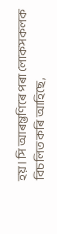হয়। সি আৰম্ভণিৰে পৰা লোকসকলক বিচলিত কৰি আহিছে,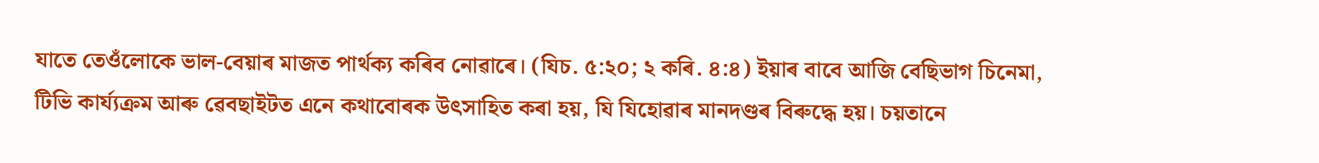যাতে তেওঁলোকে ভাল-বেয়াৰ মাজত পাৰ্থক্য কৰিব নোৱাৰে। (যিচ. ৫:২০; ২ কৰি. ৪:৪) ইয়াৰ বাবে আজি বেছিভাগ চিনেমা, টিভি কাৰ্য্যক্ৰম আৰু ৱেবছাইটত এনে কথাবোৰক উৎসাহিত কৰা হয়, যি যিহোৱাৰ মানদণ্ডৰ বিৰুদ্ধে হয়। চয়তানে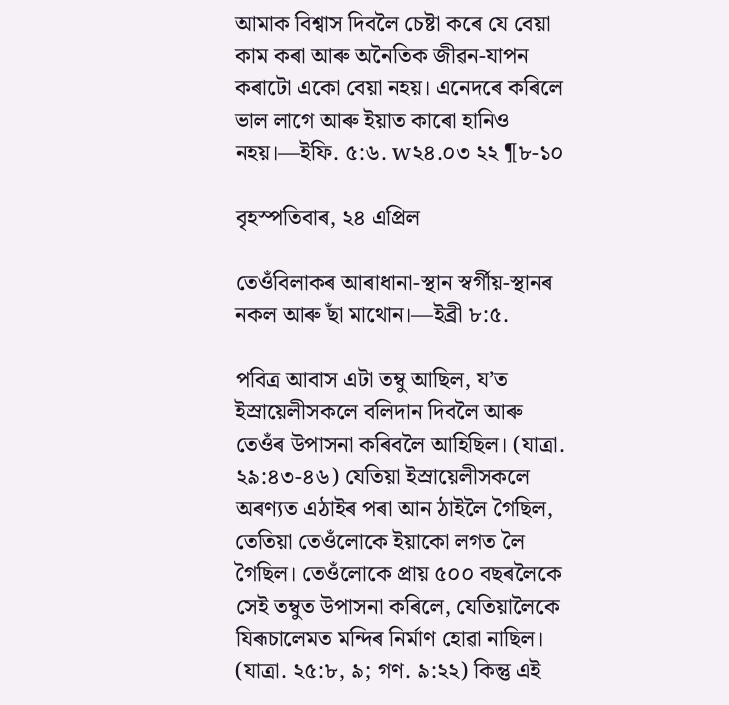আমাক বিশ্বাস দিবলৈ চেষ্টা কৰে যে বেয়া কাম কৰা আৰু অনৈতিক জীৱন-যাপন কৰাটো একো বেয়া নহয়। এনেদৰে কৰিলে ভাল লাগে আৰু ইয়াত কাৰো হানিও নহয়।—ইফি. ৫:৬. w২৪.০৩ ২২ ¶৮-১০

বৃহস্পতিবাৰ, ২৪ এপ্ৰিল

তেওঁবিলাকৰ আৰাধানা-স্থান স্বৰ্গীয়-স্থানৰ নকল আৰু ছাঁ মাথোন।—ইব্ৰী ৮:৫.

পবিত্ৰ আবাস এটা তম্বু আছিল, যʼত ইস্ৰায়েলীসকলে বলিদান দিবলৈ আৰু তেওঁৰ উপাসনা কৰিবলৈ আহিছিল। (যাত্ৰা. ২৯:৪৩-৪৬) যেতিয়া ইস্ৰায়েলীসকলে অৰণ্যত এঠাইৰ পৰা আন ঠাইলৈ গৈছিল, তেতিয়া তেওঁলোকে ইয়াকো লগত লৈ গৈছিল। তেওঁলোকে প্ৰায় ৫০০ বছৰলৈকে সেই তম্বুত উপাসনা কৰিলে, যেতিয়ালৈকে যিৰূচালেমত মন্দিৰ নিৰ্মাণ হোৱা নাছিল। (যাত্ৰা. ২৫:৮, ৯; গণ. ৯:২২) কিন্তু এই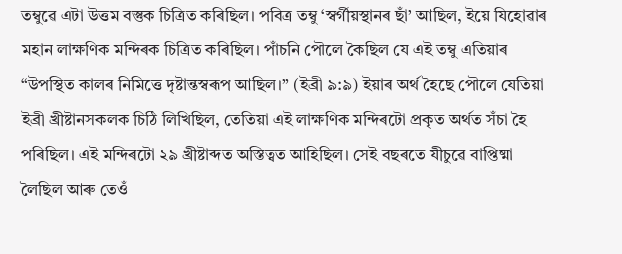তম্বুৱে এটা উত্তম বস্তুক চিত্ৰিত কৰিছিল। পবিত্ৰ তম্বু ‘স্বৰ্গীয়স্থানৰ ছাঁ’ আছিল, ইয়ে যিহোৱাৰ মহান লাক্ষণিক মন্দিৰক চিত্ৰিত কৰিছিল। পাঁচনি পৌলে কৈছিল যে এই তম্বু এতিয়াৰ “উপস্থিত কালৰ নিমিত্তে দৃষ্টান্তস্বৰূপ আছিল।” (ইব্ৰী ৯:৯) ইয়াৰ অৰ্থ হৈছে পৌলে যেতিয়া ইব্ৰী খ্ৰীষ্টানসকলক চিঠি লিখিছিল, তেতিয়া এই লাক্ষণিক মন্দিৰটো প্ৰকৃত অৰ্থত সঁচা হৈ পৰিছিল। এই মন্দিৰটো ২৯ খ্ৰীষ্টাব্দত অস্তিত্বত আহিছিল। সেই বছৰতে যীচুৱে বাপ্তিষ্মা লৈছিল আৰু তেওঁ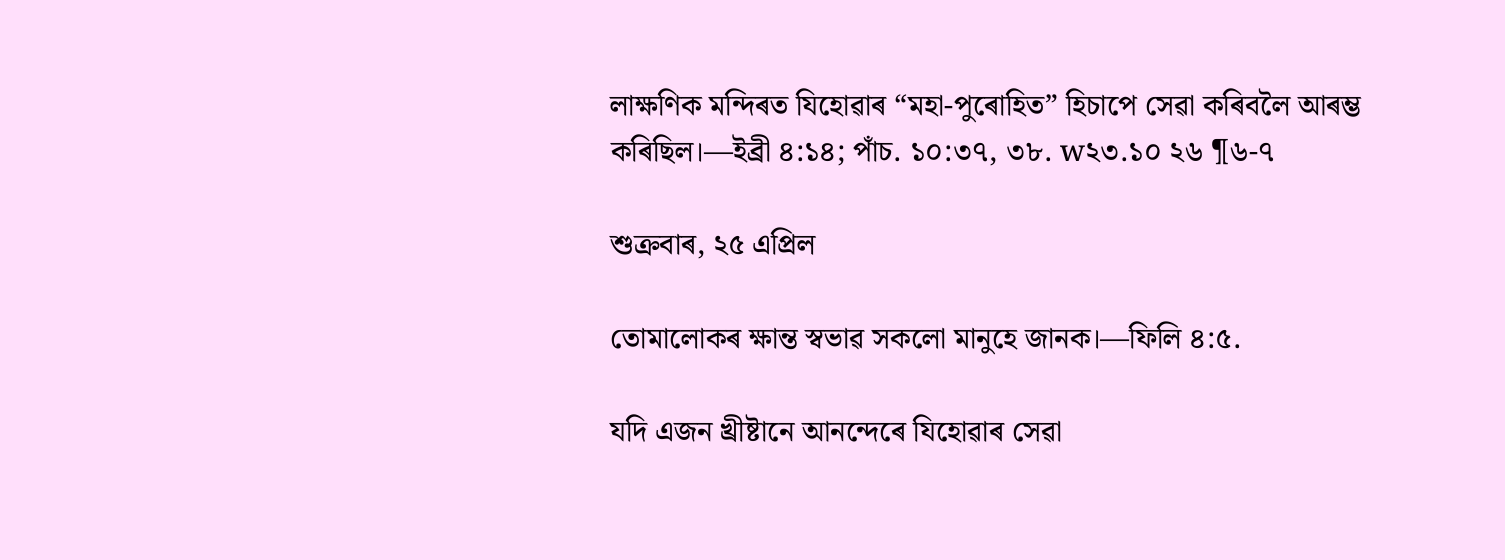লাক্ষণিক মন্দিৰত যিহোৱাৰ “মহা-পুৰোহিত” হিচাপে সেৱা কৰিবলৈ আৰম্ভ কৰিছিল।—ইব্ৰী ৪:১৪; পাঁচ. ১০:৩৭, ৩৮. w২৩.১০ ২৬ ¶৬-৭

শুক্ৰবাৰ, ২৫ এপ্ৰিল

তোমালোকৰ ক্ষান্ত স্বভাৱ সকলো মানুহে জানক।—ফিলি ৪:৫.

যদি এজন খ্ৰীষ্টানে আনন্দেৰে যিহোৱাৰ সেৱা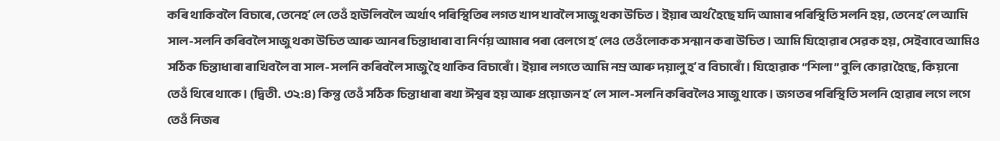কৰি থাকিবলৈ বিচাৰে, তেনেহʼলে তেওঁ হাউলিবলৈ অৰ্থাৎ পৰিস্থিতিৰ লগত খাপ খাবলৈ সাজু থকা উচিত। ইয়াৰ অৰ্থ হৈছে যদি আমাৰ পৰিস্থিতি সলনি হয়, তেনেহʼলে আমি সাল-সলনি কৰিবলৈ সাজু থকা উচিত আৰু আনৰ চিন্তাধাৰা বা নিৰ্ণয় আমাৰ পৰা বেলগে হʼলেও তেওঁলোকক সন্মান কৰা উচিত। আমি যিহোৱাৰ সেৱক হয়, সেইবাবে আমিও সঠিক চিন্তাধাৰা ৰাখিবলৈ বা সাল-সলনি কৰিবলৈ সাজু হৈ থাকিব বিচাৰোঁ। ইয়াৰ লগতে আমি নম্ৰ আৰু দয়ালু হʼব বিচাৰোঁ। যিহোৱাক “শিলা” বুলি কোৱা হৈছে, কিয়নো তেওঁ থিৰে থাকে। (দ্বিতী. ৩২:৪) কিন্তু তেওঁ সঠিক চিন্তাধাৰা ৰখা ঈশ্বৰ হয় আৰু প্ৰয়োজন হʼলে সাল-সলনি কৰিবলৈও সাজু থাকে। জগতৰ পৰিস্থিতি সলনি হোৱাৰ লগে লগে তেওঁ নিজৰ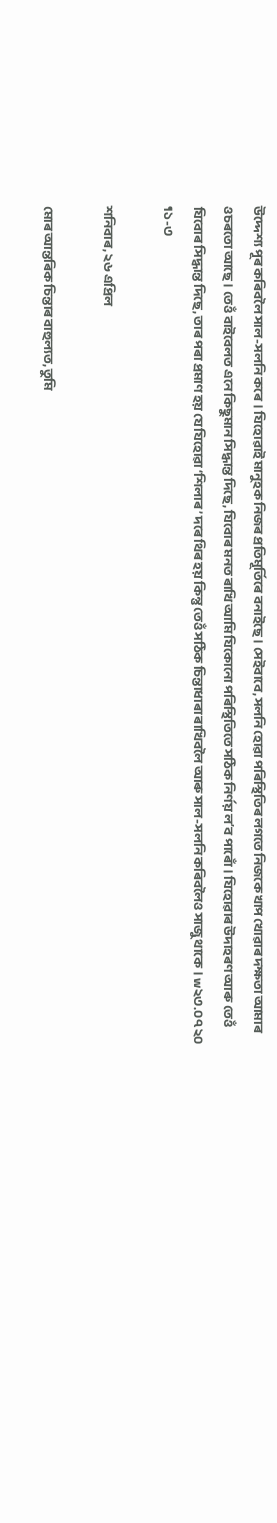উদ্দেশ্য পূৰ কৰিবলৈ সাল-সলনি কৰে। যিহোৱাই মানুহক নিজৰ প্ৰতিমূৰ্তিৰে বনাইছে। সেইবাবে, সলনি হোৱা পৰিস্থিতিৰ লগতে নিজকে খাপ খোৱাৰ দক্ষতা আমাৰ ওচৰতো আছে। তেওঁ বাইবেলত এনে কিছুমান সিদ্ধান্ত দিছে, যিবোৰ মনত ৰাখি আমি যিকোনো পৰিস্থিতিতে সঠিক নিৰ্ণয় লʼব পাৰোঁ। যিহোৱাৰ উদাহৰণ আৰু তেওঁ যিবোৰ সিদ্ধান্ত দিছে, তাৰ পৰা প্ৰমাণ হয় যে যিহোৱা ‘শিলাৰ’ দৰে থিৰ হয় কিন্তু তেওঁ সঠিক চিন্তাধাৰা ৰাখিবলৈ আৰু সাল-সলনি কৰিবলৈও সাজু থাকে। w২৩.০৭ ২০ ¶১-৩

শনিবাৰ, ২৬ এপ্ৰিল

মোৰ আন্তৰিক চিন্তাৰ বাহুল্যত, তুমি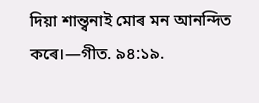দিয়া শান্ত্বনাই মোৰ মন আনন্দিত কৰে।—গীত. ৯৪:১৯.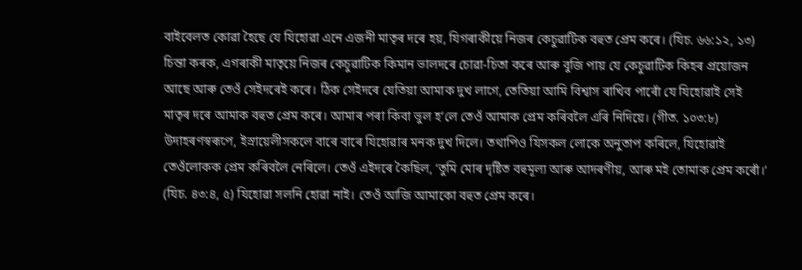বাইবেলত কোৱা হৈছে যে যিহোৱা এনে এজনী মাতৃৰ দৰে হয়, যিগৰাকীয়ে নিজৰ কেচুৱাটিক বহুত প্ৰেম কৰে। (যিচ. ৬৬:১২, ১৩) চিন্তা কৰক, এগৰাকী মাতৃয়ে নিজৰ কেচুৱাটিক কিমান ভালদৰে চোৱা-চিতা কৰে আৰু বুজি পায় যে কেচুৱাটিক কিহৰ প্ৰয়োজন আছে আৰু তেওঁ সেইদৰেই কৰে। ঠিক সেইদৰে যেতিয়া আমাক দুখ লাগে, তেতিয়া আমি বিশ্বাস ৰাখিব পাৰোঁ যে যিহোৱাই সেই মাতৃৰ দৰে আমাক বহুত প্ৰেম কৰে। আমাৰ পৰা কিবা ভুল হʼলে তেওঁ আমাক প্ৰেম কৰিবলৈ এৰি নিদিয়ে। (গীত. ১০৩:৮) উদাহৰণস্বৰূপে, ইস্ৰায়েলীসকলে বাৰে বাৰে যিহোৱাৰ মনক দুখ দিলে। তথাপিও যিসকল লোকে অনুতাপ কৰিলে, যিহোৱাই তেওঁলোকক প্ৰেম কৰিবলৈ নেৰিলে। তেওঁ এইদৰে কৈছিল, ‘তুমি মোৰ দৃষ্টিত বহুমূল্য আৰু আদৰণীয়, আৰু মই তোমাক প্ৰেম কৰোঁ।’ (যিচ. ৪৩:৪, ৫) যিহোৱা সলনি হোৱা নাই। তেওঁ আজি আমাকো বহুত প্ৰেম কৰে।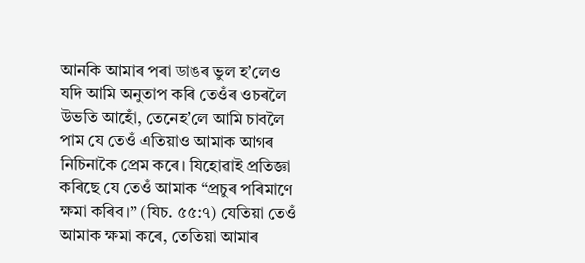আনকি আমাৰ পৰা ডাঙৰ ভুল হʼলেও যদি আমি অনুতাপ কৰি তেওঁৰ ওচৰলৈ উভতি আহোঁ, তেনেহʼলে আমি চাবলৈ পাম যে তেওঁ এতিয়াও আমাক আগৰ নিচিনাকৈ প্ৰেম কৰে। যিহোৱাই প্ৰতিজ্ঞা কৰিছে যে তেওঁ আমাক “প্ৰচুৰ পৰিমাণে ক্ষমা কৰিব।” (যিচ. ৫৫:৭) যেতিয়া তেওঁ আমাক ক্ষমা কৰে, তেতিয়া আমাৰ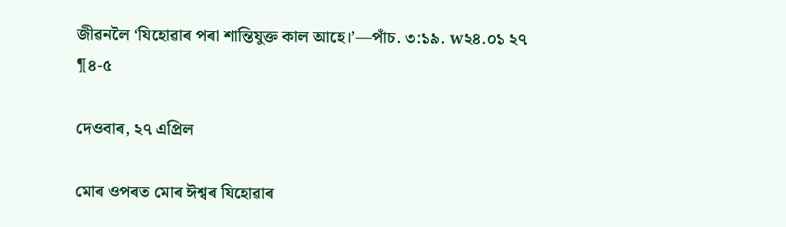জীৱনলৈ ‘যিহোৱাৰ পৰা শান্তিযুক্ত কাল আহে।’—পাঁচ. ৩:১৯. w২৪.০১ ২৭ ¶৪-৫

দেওবাৰ, ২৭ এপ্ৰিল

মোৰ ওপৰত মোৰ ঈশ্বৰ যিহোৱাৰ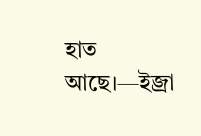হাত আছে।—ইজ্ৰা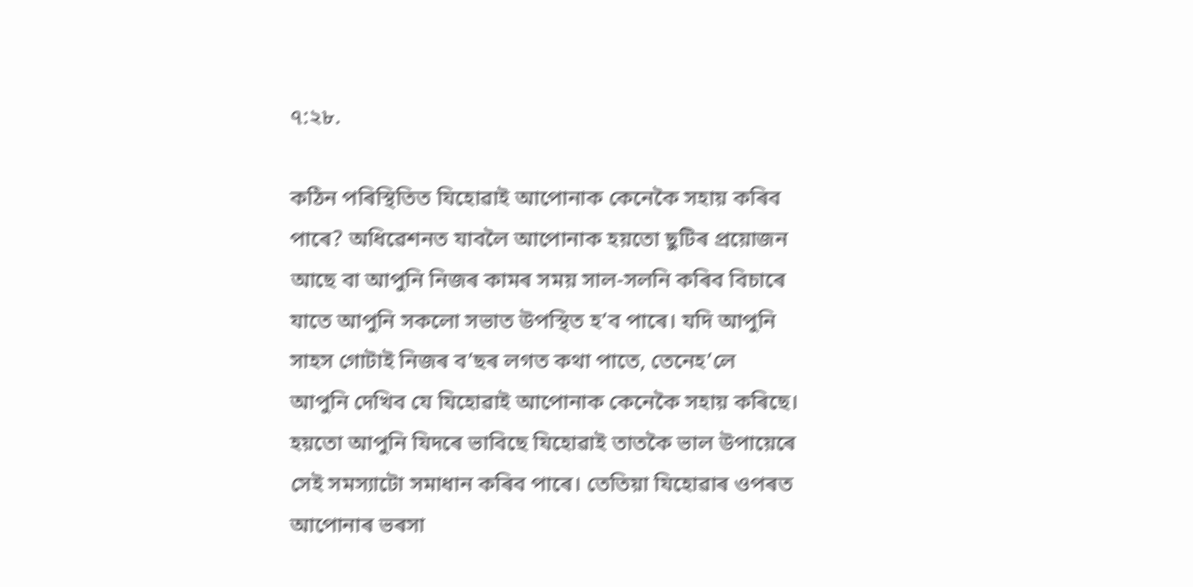৭:২৮.

কঠিন পৰিস্থিতিত যিহোৱাই আপোনাক কেনেকৈ সহায় কৰিব পাৰে? অধিৱেশনত যাবলৈ আপোনাক হয়তো ছুটিৰ প্ৰয়োজন আছে বা আপুনি নিজৰ কামৰ সময় সাল-সলনি কৰিব বিচাৰে যাতে আপুনি সকলো সভাত উপস্থিত হʼব পাৰে। যদি আপুনি সাহস গোটাই নিজৰ বʼছৰ লগত কথা পাতে, তেনেহʼলে আপুনি দেখিব যে যিহোৱাই আপোনাক কেনেকৈ সহায় কৰিছে। হয়তো আপুনি যিদৰে ভাবিছে যিহোৱাই তাতকৈ ভাল উপায়েৰে সেই সমস্যাটো সমাধান কৰিব পাৰে। তেতিয়া যিহোৱাৰ ওপৰত আপোনাৰ ভৰসা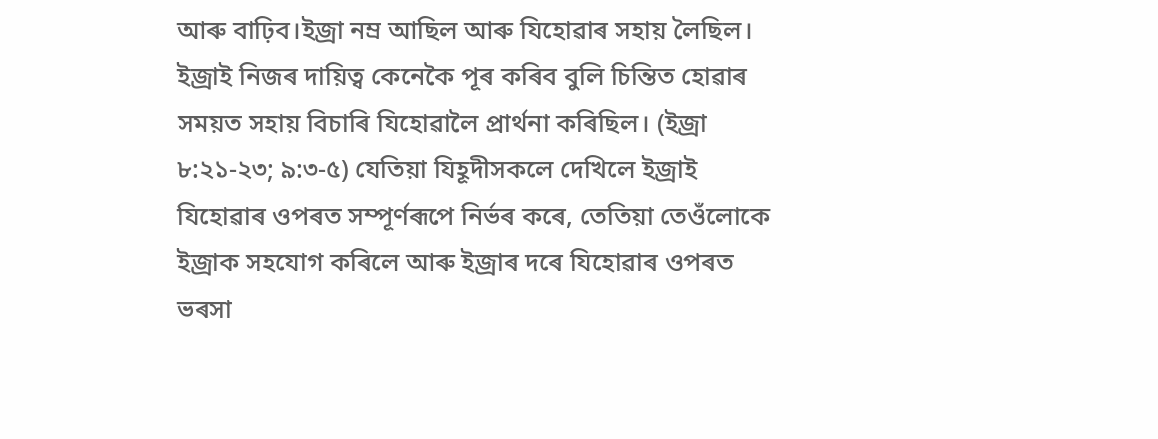আৰু বাঢ়িব।ইজ্ৰা নম্ৰ আছিল আৰু যিহোৱাৰ সহায় লৈছিল। ইজ্ৰাই নিজৰ দায়িত্ব কেনেকৈ পূৰ কৰিব বুলি চিন্তিত হোৱাৰ সময়ত সহায় বিচাৰি যিহোৱালৈ প্ৰাৰ্থনা কৰিছিল। (ইজ্ৰা ৮:২১-২৩; ৯:৩-৫) যেতিয়া যিহূদীসকলে দেখিলে ইজ্ৰাই যিহোৱাৰ ওপৰত সম্পূৰ্ণৰূপে নিৰ্ভৰ কৰে, তেতিয়া তেওঁলোকে ইজ্ৰাক সহযোগ কৰিলে আৰু ইজ্ৰাৰ দৰে যিহোৱাৰ ওপৰত ভৰসা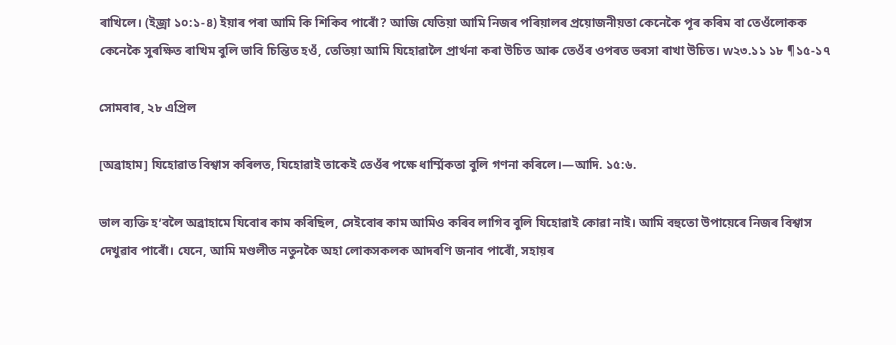ৰাখিলে। (ইজ্ৰা ১০:১-৪) ইয়াৰ পৰা আমি কি শিকিব পাৰোঁ? আজি যেতিয়া আমি নিজৰ পৰিয়ালৰ প্ৰয়োজনীয়তা কেনেকৈ পূৰ কৰিম বা তেওঁলোকক কেনেকৈ সুৰক্ষিত ৰাখিম বুলি ভাবি চিন্তিত হওঁ, তেতিয়া আমি যিহোৱালৈ প্ৰাৰ্থনা কৰা উচিত আৰু তেওঁৰ ওপৰত ভৰসা ৰাখা উচিত। w২৩.১১ ১৮ ¶১৫-১৭

সোমবাৰ, ২৮ এপ্ৰিল

[অব্ৰাহাম] যিহোৱাত বিশ্বাস কৰিলত, যিহোৱাই তাকেই তেওঁৰ পক্ষে ধাৰ্ম্মিকতা বুলি গণনা কৰিলে।—আদি. ১৫:৬.

ভাল ব্যক্তি হʼবলৈ অব্ৰাহামে যিবোৰ কাম কৰিছিল, সেইবোৰ কাম আমিও কৰিব লাগিব বুলি যিহোৱাই কোৱা নাই। আমি বহুতো উপায়েৰে নিজৰ বিশ্বাস দেখুৱাব পাৰোঁ। যেনে, আমি মণ্ডলীত নতুনকৈ অহা লোকসকলক আদৰণি জনাব পাৰোঁ, সহায়ৰ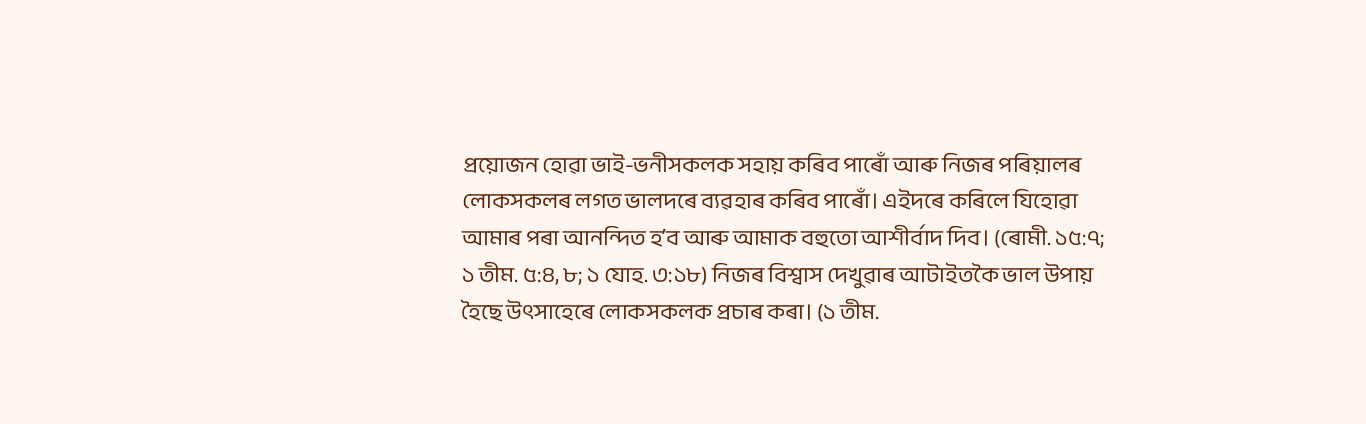প্ৰয়োজন হোৱা ভাই-ভনীসকলক সহায় কৰিব পাৰোঁ আৰু নিজৰ পৰিয়ালৰ লোকসকলৰ লগত ভালদৰে ব্যৱহাৰ কৰিব পাৰোঁ। এইদৰে কৰিলে যিহোৱা আমাৰ পৰা আনন্দিত হʼব আৰু আমাক বহুতো আশীৰ্বাদ দিব। (ৰোমী. ১৫:৭; ১ তীম. ৫:৪, ৮; ১ যোহ. ৩:১৮) নিজৰ বিশ্বাস দেখুৱাৰ আটাইতকৈ ভাল উপায় হৈছে উৎসাহেৰে লোকসকলক প্ৰচাৰ কৰা। (১ তীম.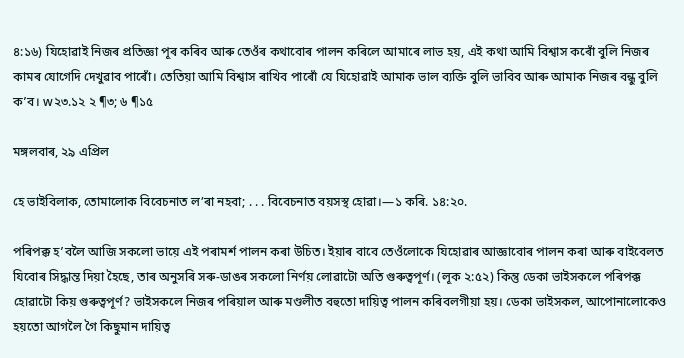৪:১৬) যিহোৱাই নিজৰ প্ৰতিজ্ঞা পূৰ কৰিব আৰু তেওঁৰ কথাবোৰ পালন কৰিলে আমাৰে লাভ হয়, এই কথা আমি বিশ্বাস কৰোঁ বুলি নিজৰ কামৰ যোগেদি দেখুৱাব পাৰোঁ। তেতিয়া আমি বিশ্বাস ৰাখিব পাৰোঁ যে যিহোৱাই আমাক ভাল ব্যক্তি বুলি ভাবিব আৰু আমাক নিজৰ বন্ধু বুলি কʼব। w২৩.১২ ২ ¶৩; ৬ ¶১৫

মঙ্গলবাৰ, ২৯ এপ্ৰিল

হে ভাইবিলাক, তোমালোক বিবেচনাত ল’ৰা নহবা; . . . বিবেচনাত বয়সস্থ হোৱা।—১ কৰি. ১৪:২০.

পৰিপক্ক হʼবলৈ আজি সকলো ভায়ে এই পৰামৰ্শ পালন কৰা উচিত। ইয়াৰ বাবে তেওঁলোকে যিহোৱাৰ আজ্ঞাবোৰ পালন কৰা আৰু বাইবেলত যিবোৰ সিদ্ধান্ত দিয়া হৈছে, তাৰ অনুসৰি সৰু-ডাঙৰ সকলো নিৰ্ণয় লোৱাটো অতি গুৰুত্বপূৰ্ণ। (লূক ২:৫২) কিন্তু ডেকা ভাইসকলে পৰিপক্ক হোৱাটো কিয় গুৰুত্বপূৰ্ণ? ভাইসকলে নিজৰ পৰিয়াল আৰু মণ্ডলীত বহুতো দায়িত্ব পালন কৰিবলগীয়া হয়। ডেকা ভাইসকল, আপোনালোকেও হয়তো আগলৈ গৈ কিছুমান দায়িত্ব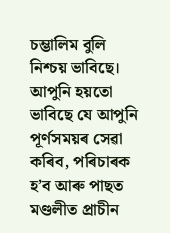চম্ভালিম বুলি নিশ্চয় ভাবিছে। আপুনি হয়তো ভাবিছে যে আপুনি পূৰ্ণসময়ৰ সেৱা কৰিব, পৰিচাৰক হʼব আৰু পাছত মণ্ডলীত প্ৰাচীন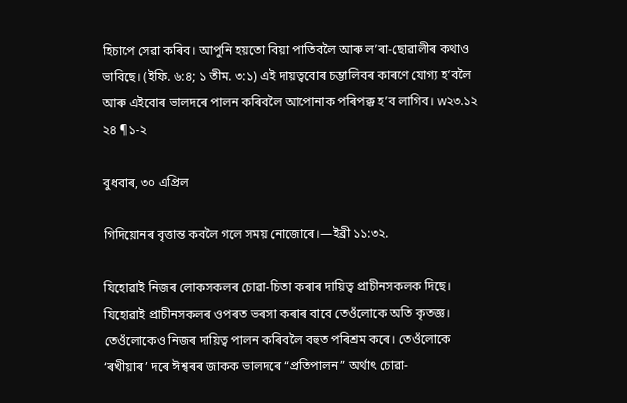হিচাপে সেৱা কৰিব। আপুনি হয়তো বিয়া পাতিবলৈ আৰু লʼৰা-ছোৱালীৰ কথাও ভাবিছে। (ইফি. ৬:৪; ১ তীম. ৩:১) এই দায়ত্ববোৰ চম্ভালিবৰ কাৰণে যোগ্য হʼবলৈ আৰু এইবোৰ ভালদৰে পালন কৰিবলৈ আপোনাক পৰিপক্ক হʼব লাগিব। w২৩.১২ ২৪ ¶১-২

বুধবাৰ, ৩০ এপ্ৰিল

গিদিয়োনৰ বৃত্তান্ত কবলৈ গলে সময় নোজোৰে।—ইব্ৰী ১১:৩২.

যিহোৱাই নিজৰ লোকসকলৰ চোৱা-চিতা কৰাৰ দায়িত্ব প্ৰাচীনসকলক দিছে। যিহোৱাই প্ৰাচীনসকলৰ ওপৰত ভৰসা কৰাৰ বাবে তেওঁলোকে অতি কৃতজ্ঞ। তেওঁলোকেও নিজৰ দায়িত্ব পালন কৰিবলৈ বহুত পৰিশ্ৰম কৰে। তেওঁলোকে ‘ৰখীয়াৰ’ দৰে ঈশ্বৰৰ জাকক ভালদৰে “প্ৰতিপালন” অৰ্থাৎ চোৱা-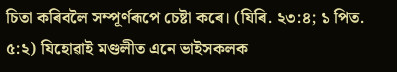চিতা কৰিবলৈ সম্পূৰ্ণৰূপে চেষ্টা কৰে। (যিৰি. ২৩:৪; ১ পিত. ৫:২) যিহোৱাই মণ্ডলীত এনে ভাইসকলক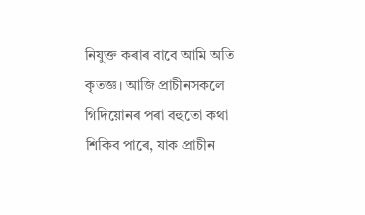নিযুক্ত কৰাৰ বাবে আমি অতি কৃতজ্ঞ। আজি প্ৰাচীনসকলে গিদিয়োনৰ পৰা বহুতো কথা শিকিব পাৰে, যাক প্ৰাচীন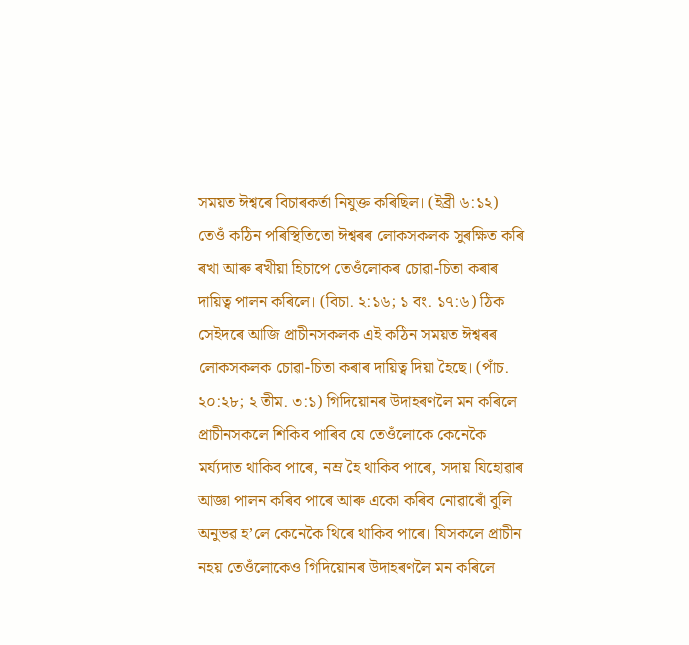সময়ত ঈশ্বৰে বিচাৰকৰ্তা নিযুক্ত কৰিছিল। (ইব্ৰী ৬:১২) তেওঁ কঠিন পৰিস্থিতিতো ঈশ্বৰৰ লোকসকলক সুৰক্ষিত কৰি ৰখা আৰু ৰখীয়া হিচাপে তেওঁলোকৰ চোৱা-চিতা কৰাৰ দায়িত্ব পালন কৰিলে। (বিচা. ২:১৬; ১ বং. ১৭:৬) ঠিক সেইদৰে আজি প্ৰাচীনসকলক এই কঠিন সময়ত ঈশ্বৰৰ লোকসকলক চোৱা-চিতা কৰাৰ দায়িত্ব দিয়া হৈছে। (পাঁচ. ২০:২৮; ২ তীম. ৩:১) গিদিয়োনৰ উদাহৰণলৈ মন কৰিলে প্ৰাচীনসকলে শিকিব পাৰিব যে তেওঁলোকে কেনেকৈ মৰ্য্যদাত থাকিব পাৰে, নম্ৰ হৈ থাকিব পাৰে, সদায় যিহোৱাৰ আজ্ঞা পালন কৰিব পাৰে আৰু একো কৰিব নোৱাৰোঁ বুলি অনুভৱ হ’লে কেনেকৈ থিৰে থাকিব পাৰে। যিসকলে প্ৰাচীন নহয় তেওঁলোকেও গিদিয়োনৰ উদাহৰণলৈ মন কৰিলে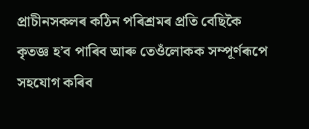প্ৰাচীনসকলৰ কঠিন পৰিশ্ৰমৰ প্ৰতি বেছিকৈ কৃতজ্ঞ হʼব পাৰিব আৰু তেওঁলোকক সম্পূৰ্ণৰূপে সহযোগ কৰিব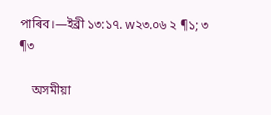পাৰিব।—ইব্ৰী ১৩:১৭. w২৩.০৬ ২ ¶১; ৩ ¶৩

    অসমীয়া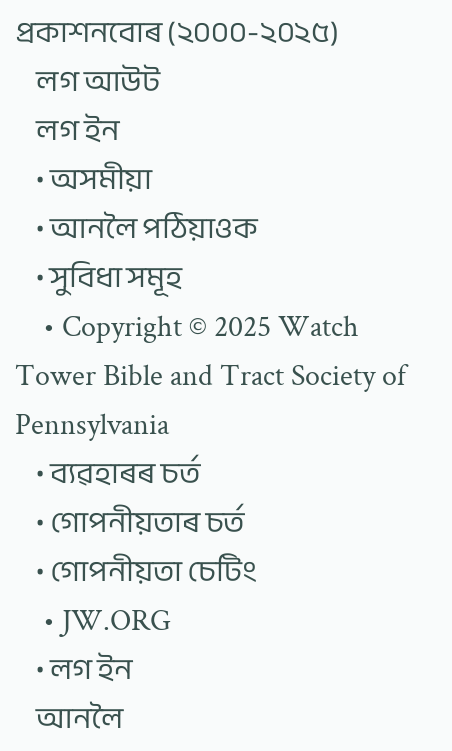প্ৰকাশনবোৰ (২০০০-২০২৫)
    লগ আউট
    লগ ইন
    • অসমীয়া
    • আনলৈ পঠিয়াওক
    • সুবিধা সমূহ
    • Copyright © 2025 Watch Tower Bible and Tract Society of Pennsylvania
    • ব্যৱহাৰৰ চৰ্ত
    • গোপনীয়তাৰ চৰ্ত
    • গোপনীয়তা চেটিং
    • JW.ORG
    • লগ ইন
    আনলৈ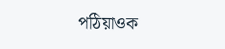পঠিয়াওক